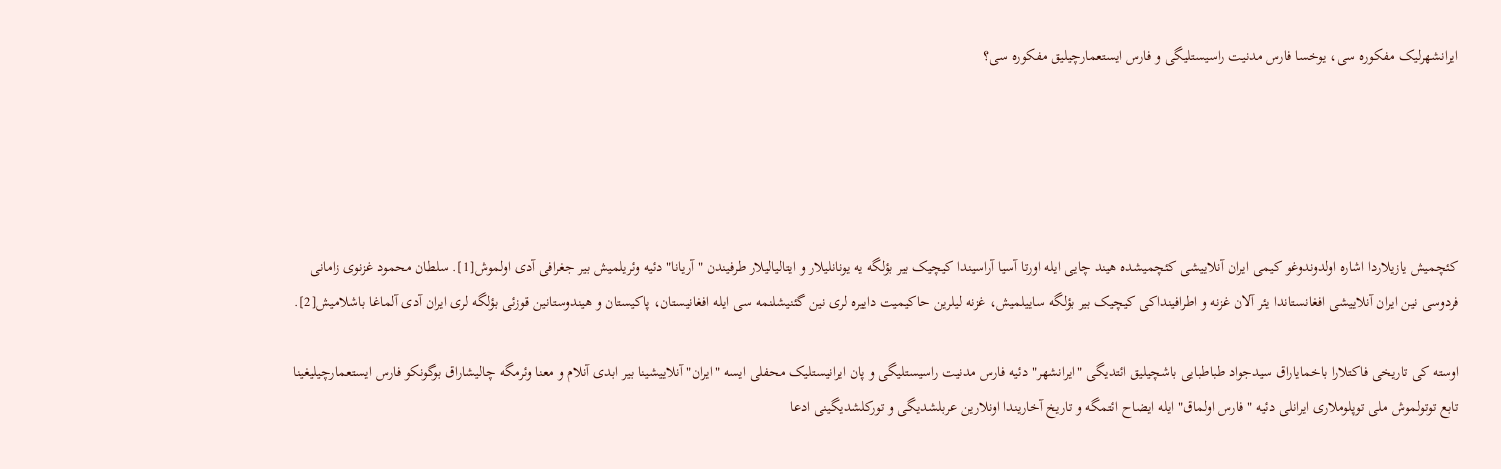ایرانشهرلیک مفکوره سی، یوخسا فارس مدنیت راسیستلیگی و فارس ایستعمارچیلیق مفکوره سی؟





کئچمیش یازیلاردا اشاره اولدوندوغو کیمی ایران آنلاییشی کئچمیشده هیند چایی ایله اورتا آسیا آراسیندا کیچیک بیر بؤلگه یه یونانلیلار و ایتالیالیلار طرفیندن "آریانا" دئیه وئریلمیش بیر جغرافی آدی اولموش[1]. سلطان محمود غزنوی زامانی فردوسی نین ایران آنلاییشی افغانستاندا یئر آلان غزنه و اطرافینداکی کیچیک بیر بؤلگه ساییلمیش، غزنه لیلرین حاکیمیت داییره لری نین گئنیشلنمه سی ایله افغانیستان، پاکیستان و هیندوستانین قوزئی بؤلگه لری ایران آدی آلماغا باشلامیش[2].

اوسته کی تاریخی فاکتلارا باخمایاراق سیدجواد طباطبایی باشچیلیق ائتدیگی "ایرانشهر" دئیه فارس مدنیت راسیستلیگی و پان ایرانیستلیک محفلی ایسه "ایران" آنلاییشینا بیر ابدی آنلام و معنا وئرمگه چالیشاراق بوگونکو فارس ایستعمارچیلیغینا تابع توتولموش ملی توپلوملاری ایرانلی دئیه " فارس اولماق" ایله ایضاح ائتمگه و تاریخ آخاریندا اونلارین عربلشدیگی و تورکلشدیگینی ادعا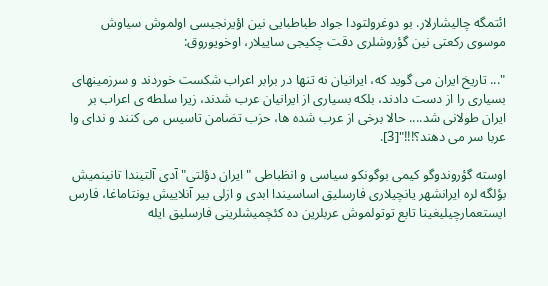ائتمگه چالیشارلار. بو دوغرولتودا جواد طباطبایی نین اؤیرنجیسی اولموش سیاوش موسوی رکعتی نین گؤروشلری دقت چکیجی ساییلار، اوخویوروق:

"... تاریخ ایران می گوید که، ایرانیان نه تنها در برابر اعراب شکست خوردند و سرزمینهای بسیاری را از دست دادند، بلکه بسیاری از ایرانیان عرب شدند، زیرا سلطه ی اعراب بر ایران طولانی شد.... حالا برخی از عرب شده ها، حزب تضامن تاسیس می کنند و ندای وا عربا سر می دهند؟!!!"[3].

اوسته گؤروندوگو کیمی بوگونکو سیاسی و انظباطی "ایران دؤلتی" آدی آلتیندا تانینمیش بؤلگه لره ایرانشهر یانچیلاری فارسلیق اساسیندا ابدی و ازلی بیر آنلاییش یونتاماغا، فارس ایستعمارچیلیغینا تابع توتولموش عربلرین ده کئچمیشلرینی فارسلیق ایله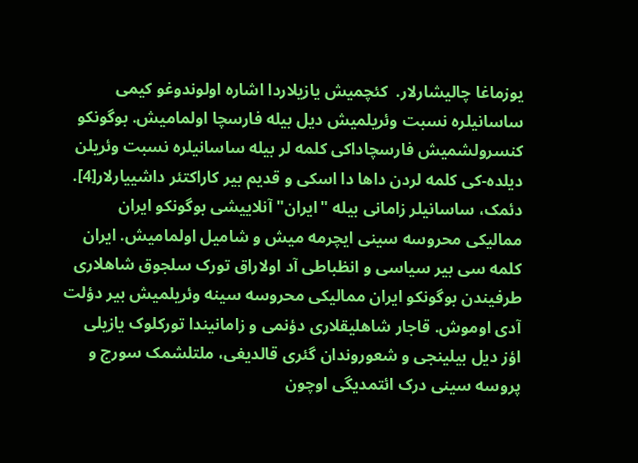یوزماغا چالیشارلار.  کئچمیش یازیلاردا اشاره اولوندوغو کیمی ساسانیلره نسبت وئریلمیش دیل بیله فارسچا اولمامیش. بوگونکو کنسرولشمیش فارسچاداکی کلمه لر بیله ساسانیلره نسبت وئریلن دیلده-کی کلمه لردن داها دا اسکی و قدیم بیر کاراکتئر داشییارلار[4]. دئمک، ساسانیلر زامانی بیله "ایران" آنلاییشی بوگونکو ایران ممالیکی محروسه سینی ایچرمه میش و شامیل اولمامیش. ایران کلمه سی بیر سیاسی و انظباطی آد اولاراق تورک سلجوق شاهلاری طرفیندن بوگونکو ایران ممالیکی محروسه سینه وئریلمیش بیر دؤلت آدی اوموش. قاجار شاهلیقلاری دؤنمی و زامانیندا تورکلوک یازیلی اؤز دیل بیلینجی و شعوروندان گئری قالدیغی، ملتلشمک سورج و پروسه سینی درک ائتمدیگی اوچون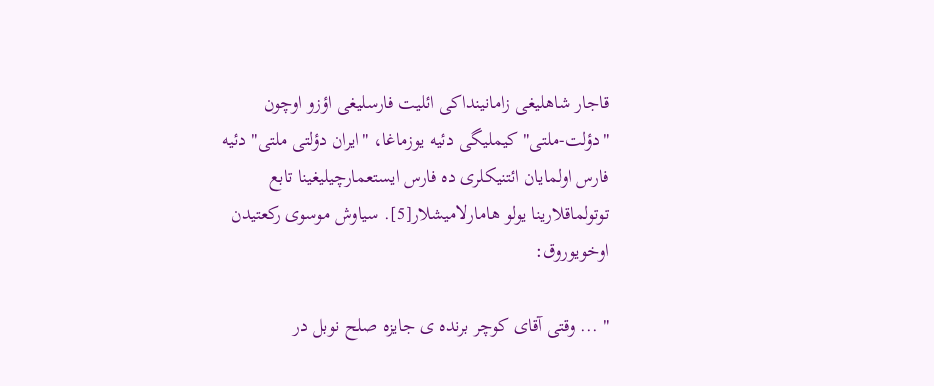قاجار شاهلیغی زامانینداکی ائلیت فارسلیغی اؤزو اوچون "دؤلت-ملتی" کیملیگی دئیه یوزماغا، "ایران دؤلتی ملتی" دئیه فارس اولمایان ائتنیکلری ده فارس ایستعمارچیلیغینا تابع توتولماقلارینا یولو هامارلامیشلار[5]. سیاوش موسوی رکعتیدن اوخویوروق:

" ... وقتی آقای کوچر برنده ی جایزه صلح نوبل در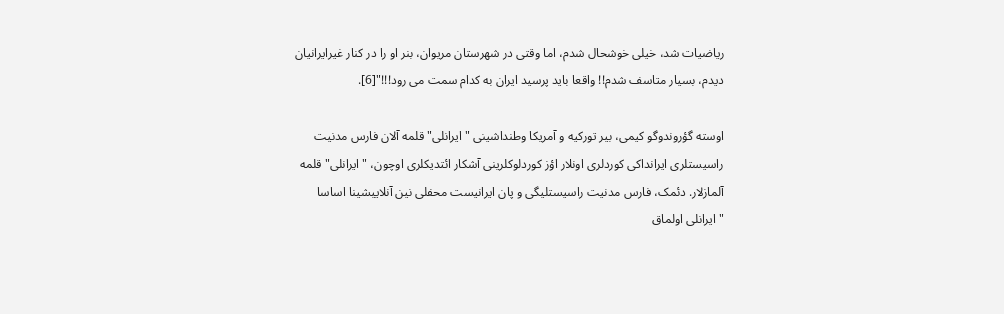ریاضیات شد، خیلی خوشحال شدم، اما وقتی در شهرستان مریوان، بنر او را در کنار غیرایرانیان دیدم، بسیار متاسف شدم!! واقعا باید پرسید ایران به کدام سمت می رود!!!"[6].

اوسته گؤروندوگو کیمی، بیر تورکیه و آمریکا وطنداشینی "ایرانلی" قلمه آلان فارس مدنیت راسیستلری ایرانداکی کوردلری اونلار اؤز کوردلوکلرینی آشکار ائتدیکلری اوچون، "ایرانلی" قلمه آلمازلار. دئمک، فارس مدنیت راسیستلیگی و پان ایرانیست محفلی نین آنلاییشینا اساسا "ایرانلی اولماق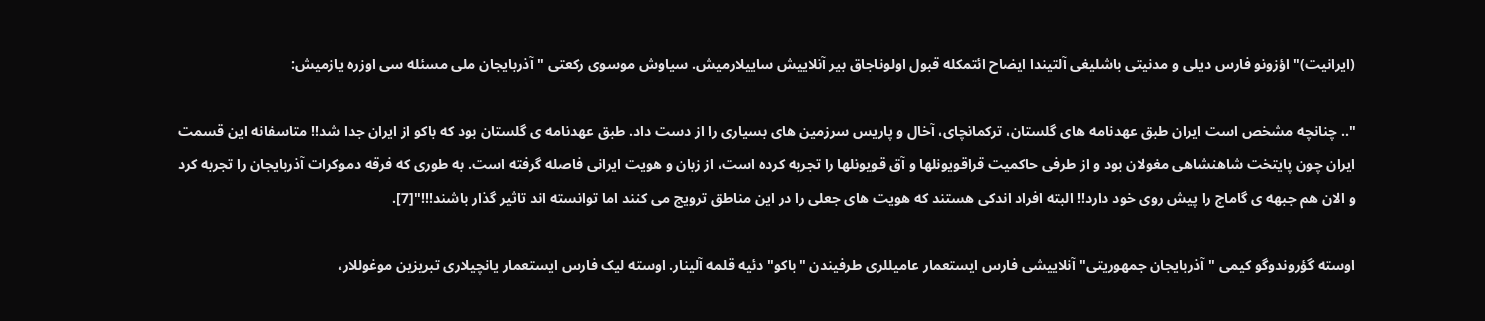(ایرانیت)" اؤزونو فارس دیلی و مدنیتی باشلیغی آلتیندا ایضاح ائتمکله قبول اولوناجاق بیر آنلاییش ساییلارمیش. سیاوش موسوی رکعتی "آذربایجان ملی مسئله سی اوزره یازمیش:

".. چنانچه مشخص است ایران طبق عهدنامه های گلستان، ترکمانچای، آخال و پاریس سرزمین های بسیاری را از دست داد. طبق عهدنامه ی گلستان بود که باکو از ایران جدا شد!! متاسفانه این قسمت ایران چون پایتخت شاهنشاهی مغولان بود و از طرفی حاکمیت قراقویونلها و آق قویونلها را تجربه کرده است، از زبان و هویت ایرانی فاصله گرفته است. به طوری که فرقه دموکرات آذربایجان را تجربه کرد و الان هم جبهه ی گاماج را پیش روی خود دارد!! البته افراد اندکی هستند که هویت های جعلی را در این مناطق ترویج می کنند اما توانسته اند تاثیر گذار باشند!!!"[7].

اوسته گؤروندوگو کیمی "آذربایجان جمهوریتی" آنلاییشی فارس ایستعمار عامیللری طرفیندن "باکو" دئیه قلمه آلینار. اوسته لیک فارس ایستعمار یانچیلاری تبریزین موغوللار،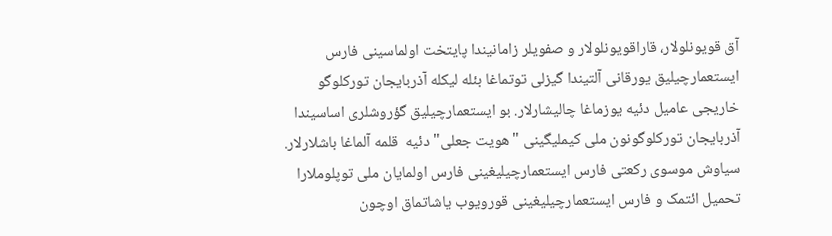آق قویونلولار، قاراقویونلولار و صفویلر زامانیندا پایتخت اولماسینی فارس ایستعمارچیلیق یورقانی آلتیندا گیزلی توتماغا بئله لیکله آذربایجان تورکلوگو خاریجی عامیل دئیه یوزماغا چالیشارلار. بو ایستعمارچیلیق گؤروشلری اساسیندا آذربایجان تورکلوگونون ملی کیملیگینی "هویت جعلی" دئیه  قلمه آلماغا باشلارلار. سیاوش موسوی رکعتی فارس ایستعمارچیلیغینی فارس اولمایان ملی توپلوملارا تحمیل ائتمک و فارس ایستعمارچیلیغینی قورویوب یاشاتماق اوچون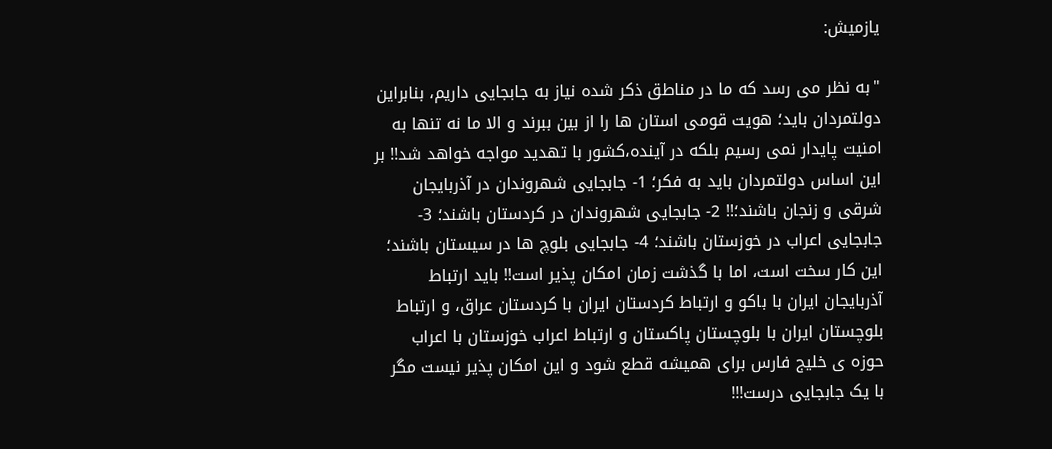یازمیش:

"به نظر می رسد که ما در مناطق ذکر شده نیاز به جابجایی داریم، بنابراین دولتمردان باید؛ هویت قومی استان ها را از بین ببرند و الا ما نه تنها به امنیت پایدار نمی رسیم بلکه در آینده،کشور با تهدید مواجه خواهد شد!! بر این اساس دولتمردان باید به فکر؛ 1- جابجایی شهروندان در آذربایجان شرقی و زنجان باشند؛!! 2- جابجایی شهروندان در کردستان باشند؛ 3- جابجایی اعراب در خوزستان باشند؛ 4- جابجایی بلوچ ها در سیستان باشند؛ این کار سخت است، اما با گذشت زمان امکان پذیر است!! باید ارتباط آذربایجان ایران با باکو و ارتباط کردستان ایران با کردستان عراق، و ارتباط بلوچستان ایران با بلوچستان پاکستان و ارتباط اعراب خوزستان با اعراب حوزه ی خلیج فارس برای همیشه قطع شود و این امکان پذیر نیست مگر با یک جابجایی درست!!!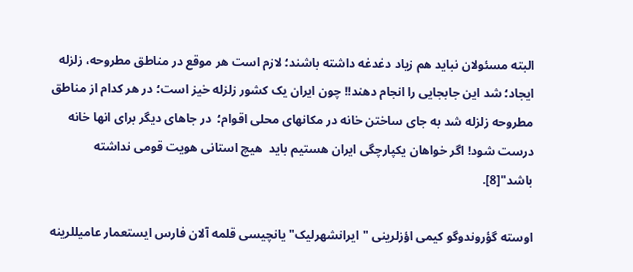البته مسئولان نباید هم زیاد دغدغه داشته باشند؛ لازم است هر موقع در مناطق مطروحه، زلزله ایجاد؛ شد این جابجایی را انجام دهند!! چون ایران یک کشور زلزله خیز است؛ در هر کدام از مناطق مطروحه زلزله شد به جای ساختن خانه در مکانهای محلی اقوام؛  در جاهای دیگر برای انها خانه درست شود! اگر خواهان یکپارچگی ایران هستیم باید  هیچ استانی هویت قومی نداشته باشد"[8].

اوسته گؤروندوگو کیمی اؤزلرینی "ایرانشهرلیک" یانچیسی قلمه آلان فارس ایستعمار عامیللرینه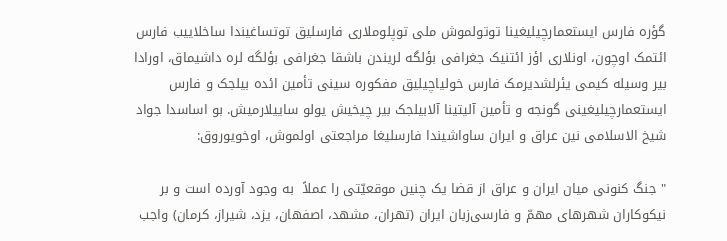گؤره فارس ایستعمارچیلیغینا توتولموش ملی توپلوملاری فارسلیق توتساغیندا ساخلاییب فارس ائتمک اوچون، اونلاری اؤز ائتنیک جغرافی بؤلگه لریندن باشقا جغرافی بؤلگه لره داشیماق، اورادا بیر وسیله کیمی یئرلشدیرمک فارس خولیاچیلیق مفکوره سینی تأمین ائده بیلجک و فارس ایستعمارچیلیغینی گونجه و تأمین آلیتینا آلابیلجک بیر چیخیش یولو ساییلارمیش. بو اساسدا جواد شیخ الاسلامی نین عراق و ایران ساواشیندا فارسلیغا مراجعتی اولموش، اوخویوروق:

" جنگ کنونی میان ایران و عراق از قضا یک چنین موقعیّتی را عملاً  به وجود آورده است و بر نیکوکاران شهر‌های مهمّ و فارسی‌زبان ایران (تهران، مشهد، اصفهان، یزد، شیراز، کرمان) واجب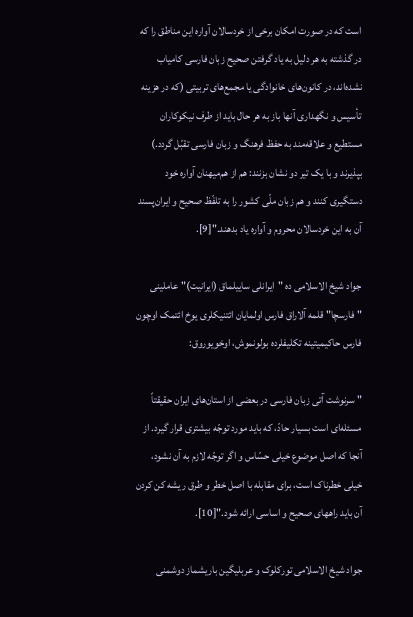است که در صورت امکان برخی از خردسالان آواره این مناطق را که در گذشته به هر دلیل به یاد گرفتن صحیح زبان فارسی کامیاب نشده‌اند، در کانون‌های خانوادگی یا مجمع‌های تربیتی (که در هزینه تأسیس و نگهداری آنها باز به هر حال باید از طرف نیکوکاران مستطیع و علاقه‌مند به حفظ فرهنگ و زبان فارسی تقبّل گردد.) بپذیرند و با یک تیر دو نشان بزنند: هم از هم‌میهنان آواره خود دستگیری کنند و هم زبان ملّی کشور را به تلفّظ صحیح و ایران‌پسند آن به این خردسالان محروم و آواره یاد بدهند."[9].

جواد شیخ الاسلامی ده "ایرانلی ساییلماق (ایرانیت)" عاملینی "فارسچا" قلمه آلاراق فارس اولمایان ائتنیکلری یوخ ائتمک اوچون فارس حاکیمیتینه تکلیفلرده بولونموش، اوخویوروق:

" سرنوشت آتی زبان فارسی در بعضی از استان‌های ایران حقیقتاً مسئله‌ای است بسیار حادّ، که باید مورد توجّه بیشتری قرار گیرد. از آنجا که اصل موضوع خیلی حسّاس و اگر توجّه لازم به آن نشود، خیلی خطرناک است، برای مقابله با اصل خطر و طرق ریشه کن کردن آن باید راههای صحیح و اساسی ارائه شود."[10].

جواد شیخ الاسلامی تورکلوک و عربلیگین باریشماز دوشمنی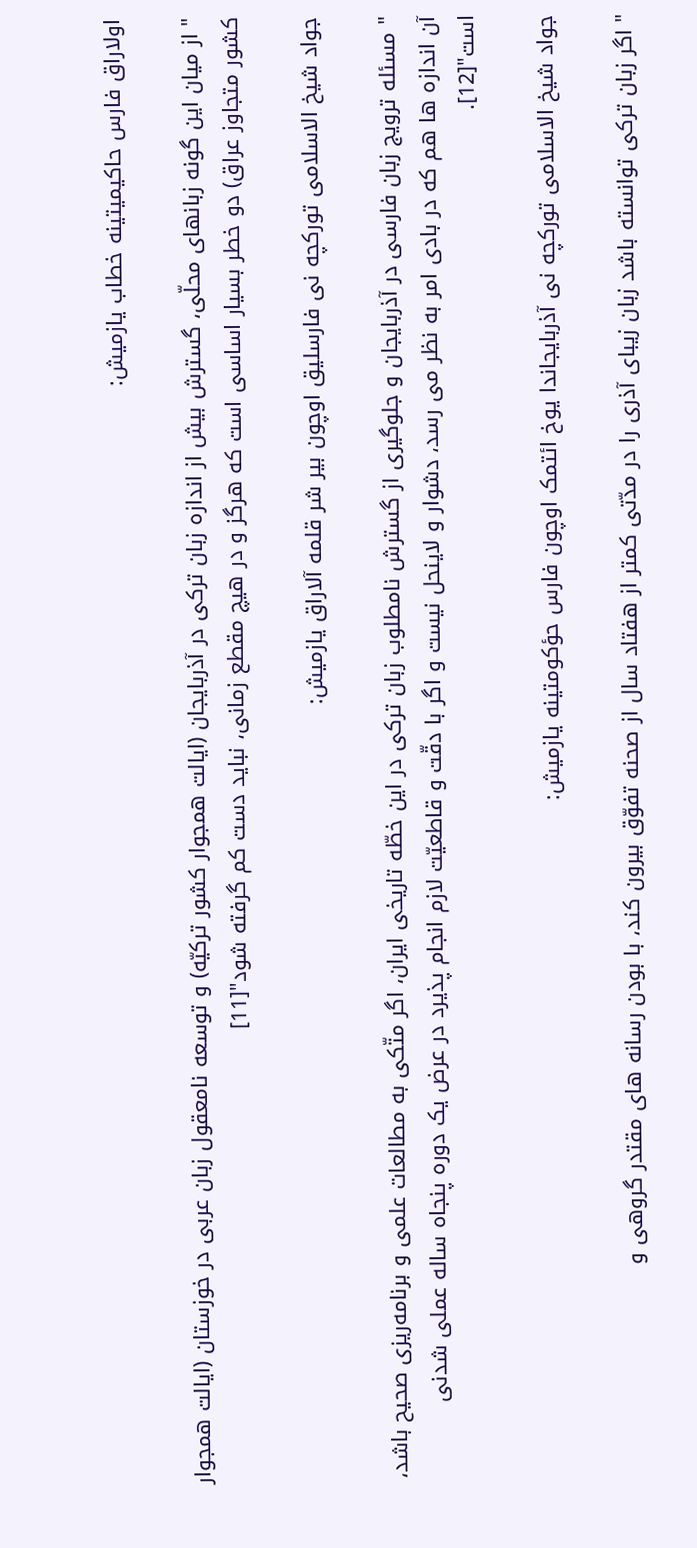اولاراق فارس حاکیمیتینه خطاب یازمیش:

" از میان این گونه زبانهای محلّی، گسترش بیش از اندازه زبان ترکی در آذربایجان (ایالت همجوار کشور ترکیّه) و توسعه نامعقول زبان عربی در خوزستان (ایالت همجوار کشور متجاوز عراق) دو خطر بسیار اساسی است که هرگز و در هیچ مقطع زمانی، نباید دست کم گرفته شود"[11]

جواد شیخ الاسلامی تورکچه نی فارسلیق اوچون بیر شر قلمه آلاراق یازمیش:

" مسئله ترویج زبان فارسی در آذربایجان و جلوگیری از گسترش نامطلوب زبان ترکی در این خطّه تاریخی ایران، اگر متّکی به مطالعات علمی و برنامه‌ریزی صحیح باشد، آن اندازه ها هم که در بادی امر به نظر می رسد، دشوار و لاینحل نیست و اگر با دقّت و قاطعیّت لازم انجام پذیرد در عرض یک دوره پنجاه ساله عملی شدنی است"[12].

جواد شیخ الاسلامی تورکچه نی آذربایجاندا یوخ ائتمک اوچون فارس حؤکومتینه یازمیش:

" اگر زبان ترکی توانسته باشد زبان زیبای آذری را در مدّتی کمتر از هفتاد سال از صحنه تفوّق بیرون کند، با بودن رسانه های مقتدر گروهی و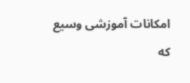امکانات آموزشی وسیع که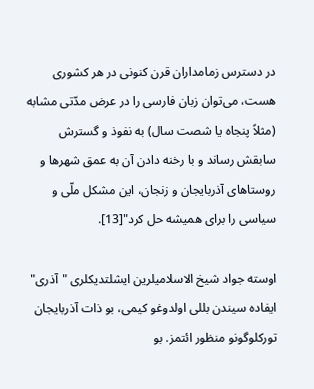در دسترس زمامداران قرن کنونی در هر کشوری هست، می‌توان زبان فارسی را در عرض مدّتی مشابه (مثلاً پنجاه یا شصت سال) به نفوذ و گسترش سابقش رساند و با رخنه دادن آن به عمق شهرها و روستاهای آذربایجان و زنجان، این مشکل ملّی و سیاسی را برای همیشه حل کرد"[13].

اوسته جواد شیخ الاسلامیلرین ایشلتدیکلری "آذری" ایفاده سیندن بللی اولدوغو کیمی، بو ذات آذربایجان تورکلوگونو منظور ائتمز. بو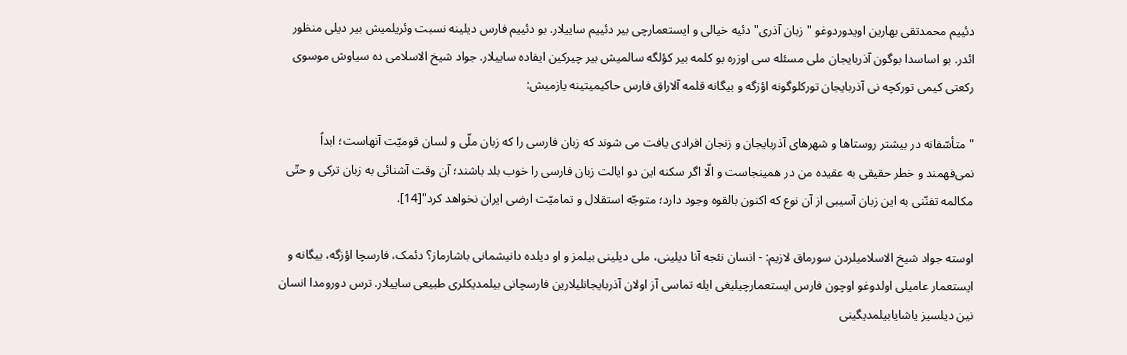دئییم محمدتقی بهارین اویدوردوغو "زبان آذری" دئیه خیالی و ایستعمارچی بیر دئییم ساییلار. بو دئییم فارس دیلینه نسبت وئریلمیش بیر دیلی منظور ائدر. بو اساسدا بوگون آذربایجان ملی مسئله سی اوزره بو کلمه بیر کؤلگه سالمیش بیر چیرکین ایفاده ساییلار. جواد شیخ الاسلامی ده سیاوش موسوی رکعتی کیمی تورکچه نی آذربایجان تورکلوگونه اؤزگه و بیگانه قلمه آلاراق فارس حاکیمیتینه یازمیش:

" متأسّفانه در بیشتر روستاها و شهرهای آذربایجان و زنجان افرادی یافت می شوند که زبان فارسی را که زبان ملّی و لسان قومیّت آنهاست؛ ابداً نمی‌فهمند و خطر حقیقی به عقیده من در همینجاست و الّا اگر سکنه این دو ایالت زبان فارسی را خوب بلد باشند؛ آن وقت آشنائی به زبان ترکی و حتّی مکالمه تفنّنی به این زبان آسیبی از آن نوع که اکنون بالقوه وجود دارد؛ متوجّه استقلال و تمامیّت ارضی ایران نخواهد کرد"[14].

اوسته جواد شیخ الاسلامیلردن سورماق لازیم: - انسان نئجه آنا دیلینی، ملی دیلینی بیلمز و او دیلده دانیشمانی باشارماز؟ دئمک، فارسچا اؤزگه، بیگانه و ایستعمار عامیلی اولدوغو اوچون فارس ایستعمارچیلیغی ایله تماسی آز اولان آذربایجانلیلارین فارسچانی بیلمدیکلری طبیعی ساییلار. ترس دورومدا انسان نین دیلسیز یاشایابیلمدیگینی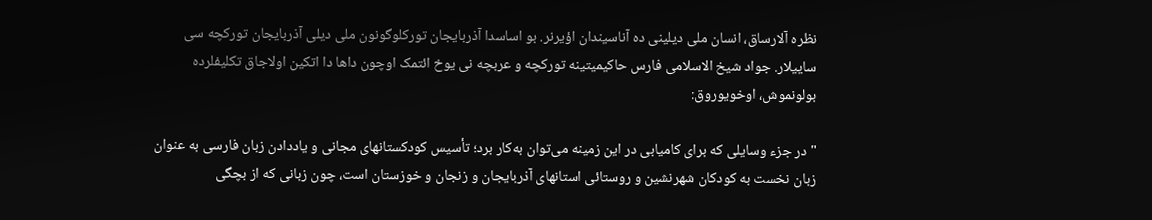نظره آلارساق، انسان ملی دیلینی ده آناسیندان اؤیرنر. بو اساسدا آذربایجان تورکلوگونون ملی دیلی آذربایجان تورکچه سی ساییلار. جواد شیخ الاسلامی فارس حاکیمیتینه تورکچه و عربچه نی یوخ ائتمک اوچون داها دا اتکین اولاجاق تکلیفلرده بولونموش، اوخویوروق:

" در جزء وسایلی که برای کامیابی در این زمینه می‌توان به‌کار برد؛ تأسیس کودکستانهای مجانی و یاددادن زبان فارسی به عنوان زبان نخست به کودکان شهرنشین و روستائی استانهای آذربایجان و زنجان و خوزستان است، چون زبانی که از بچگی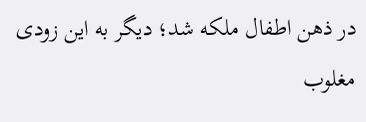در ذهن اطفال ملکه شد؛ دیگر به این زودی مغلوب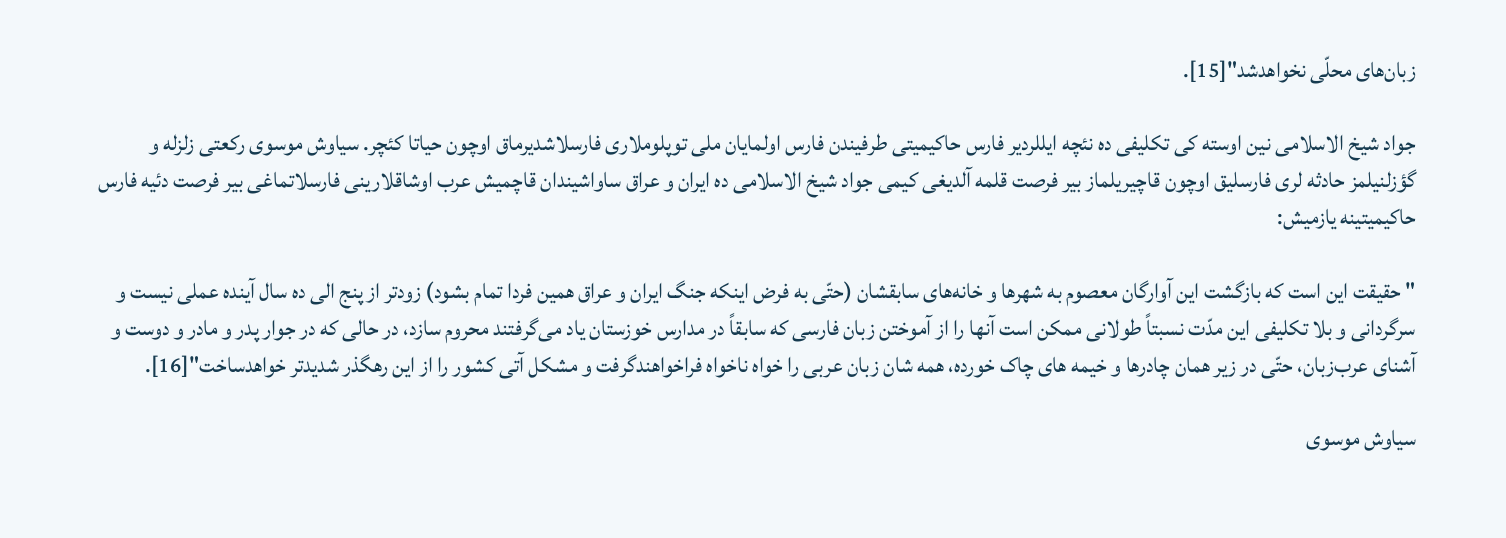زبان‌های محلّی نخواهدشد"[15].

جواد شیخ الاسلامی نین اوسته کی تکلیفی ده نئچه ایللردیر فارس حاکیمیتی طرفیندن فارس اولمایان ملی توپلوملاری فارسلاشدیرماق اوچون حیاتا کئچر. سیاوش موسوی رکعتی زلزله و گؤزلنیلمز حادثه لری فارسلیق اوچون قاچیریلماز بیر فرصت قلمه آلدیغی کیمی جواد شیخ الاسلامی ده ایران و عراق ساواشیندان قاچمیش عرب اوشاقلارینی فارسلاتماغی بیر فرصت دئیه فارس حاکیمیتینه یازمیش:

" حقیقت این است که بازگشت این آوارگان معصوم به شهرها و خانه‌های سابقشان (حتّی به فرض اینکه جنگ ایران و عراق همین فردا تمام بشود) زودتر از پنج الی ده سال آینده عملی نیست و سرگردانی و بلا تکلیفی این مدّت نسبتاً طولانی ممکن است آنها را از آموختن زبان فارسی که سابقاً در مدارس خوزستان یاد می‌گرفتند محروم سازد، در حالی که در جوار پدر و مادر و دوست و آشنای عرب‌زبان، حتّی در زیر همان چادرها و خیمه های چاک خورده، همه شان زبان عربی را خواه ناخواه فراخواهندگرفت و مشکل آتی کشور را از این رهگذر شدیدتر خواهدساخت"[16].

سیاوش موسوی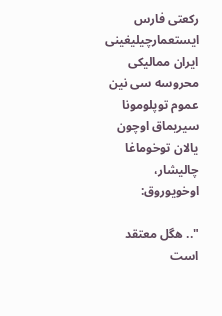رکعتی فارس ایستعمارچیلیغینی ایران ممالیکی محروسه سی نین عموم توپلومونا سیریماق اوچون یالان توخوماغا چالیشار، اوخویوروق:

".. هگل معتقد است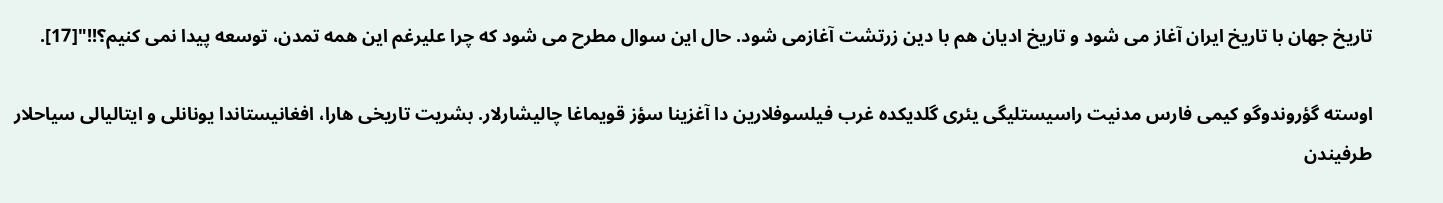تاریخ جهان با تاریخ ایران آغاز می شود و تاریخ ادیان هم با دین زرتشت آغازمی شود. حال این سوال مطرح می شود که چرا علیرغم این همه تمدن، توسعه پیدا نمی کنیم؟!!"[17].

اوسته گؤروندوگو کیمی فارس مدنیت راسیستلیگی یئری گلدیکده غرب فیلسوفلارین دا آغزینا سؤز قویماغا چالیشارلار. بشریت تاریخی هارا، افغانیستاندا یونانلی و ایتالیالی سیاحلار طرفیندن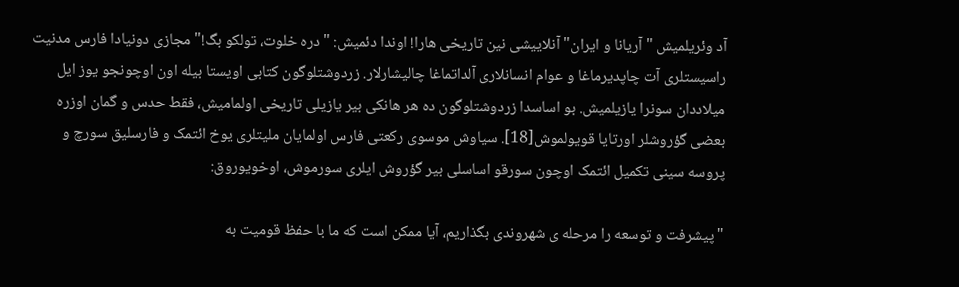آد وئریلمیش "آریانا و ایران" آنلاییشی نین تاریخی هارا! اوندا دئمیش: "دره خلوت، تولکو بگ!" مجازی دونیادا فارس مدنیت راسیستلری آت چاپدیرماغا و عوام انسانلاری آلداتماغا چالیشارلار. زردوشتلوگون کتابی اویستا بیله اون اوچونجو یوز ایل میلاددان سونرا یازیلمیش. بو اساسدا زردوشتلوگون ده هر هانکی بیر یازیلی تاریخی اولمامیش، فقط حدس و گمان اوزره بعضی گؤروشلر اورتایا قویولموش[18]. سیاوش موسوی رکعتی فارس اولمایان ملیتلری یوخ ائتمک و فارسلیق سورچ و پروسه سینی تکمیل ائتمک اوچون سورقو اساسلی بیر گؤروش ایلری سورموش، اوخویوروق:

"پیشرفت و توسعه را مرحله ی شهروندی بگذاریم، آیا ممکن است که ما با حفظ قومیت به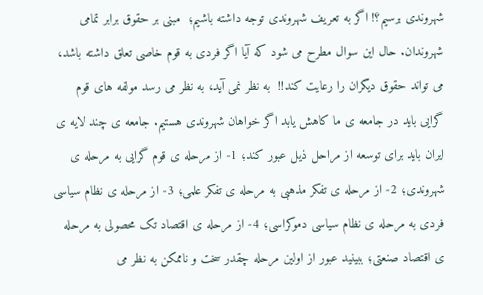شهروندی برسیم؟! اگر به تعریف شهروندی توجه داشته باشیم؛  مبنی بر حقوق برابر تمامی شهروندان. حال این سوال مطرح می شود که آیا اگر فردی به قوم خاصی تعلق داشته باشد، می تواند حقوق دیگران را رعایت کند!!  به نظر نمی آید، به نظر می رسد مولفه های قوم گرایی باید در جامعه ی ما کاهش یابد اگر خواهان شهروندی هستیم. جامعه ی چند لایه ی ایران باید برای توسعه از مراحل ذیل عبور کند؛ 1- از مرحله ی قوم گرایی به مرحله ی شهروندی؛ 2- از مرحله ی تفکر مذهبی به مرحله ی تفکر علمی؛ 3- از مرحله ی نظام سیاسی فردی به مرحله ی نظام سیاسی دموکراسی؛ 4- از مرحله ی اقتصاد تک محصولی به مرحله ی اقتصاد صنعتی؛ ببینید عبور از اولین مرحله چقدر سخت و ناممکن به نظر می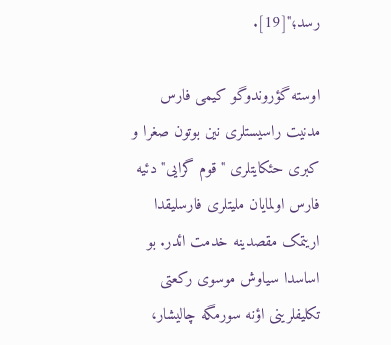رسد؛"[19].

اوسته گؤروندوگو کیمی فارس مدنیت راسیستلری نین بوتون صغرا و کبری حئکایتلری "قوم گرایی" دئیه فارس اولمایان ملیتلری فارسلیقدا اریتمک مقصدینه خدمت ائدر. بو اساسدا سیاوش موسوی رکعتی تکلیفلرینی اؤنه سورمگه چالیشار،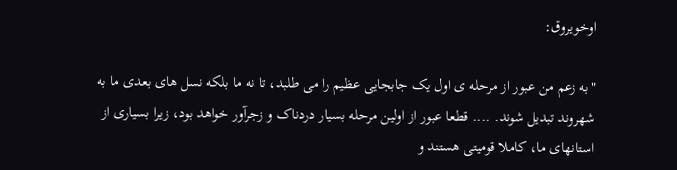اوخویروق:

"به زعم من عبور از مرحله ی اول یک جابجایی عظیم را می طلبد، تا نه ما بلکه نسل های بعدی ما به شهروند تبدیل شوند. .... قطعا عبور از اولین مرحله بسیار دردناک و زجرآور خواهد بود، زیرا بسیاری از استانهای ما، کاملا قومیتی هستند و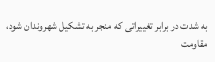به شدت در برابر تغییراتی که منجر به تشکیل شهروندان شود، مقاومت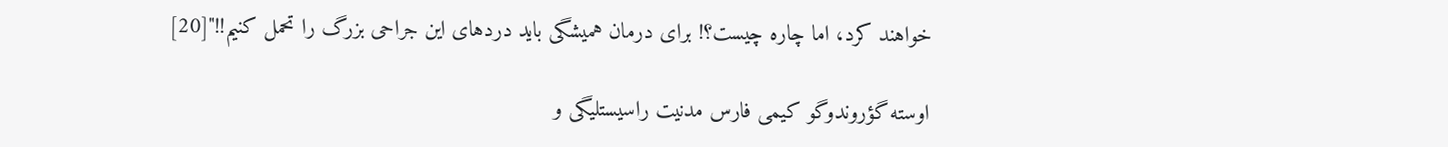خواهند کرد، اما چاره چیست؟! برای درمان همیشگی باید دردهای این جراحی بزرگ را تحمل کنیم!!"[20]

اوسته گؤروندوگو کیمی فارس مدنیت راسیستلیگی و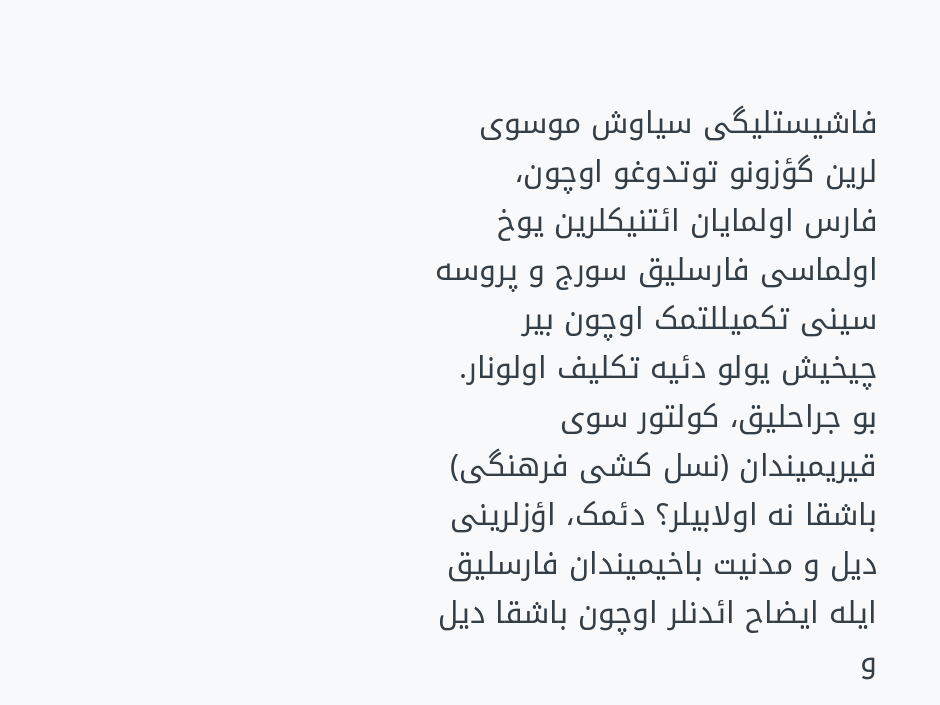فاشیستلیگی سیاوش موسوی لرین گؤزونو توتدوغو اوچون، فارس اولمایان ائتنیکلرین یوخ اولماسی فارسلیق سورج و پروسه سینی تکمیللتمک اوچون بیر چیخیش یولو دئیه تکلیف اولونار. بو جراحلیق، کولتور سوی قیریمیندان (نسل کشی فرهنگی) باشقا نه اولابیلر؟ دئمک، اؤزلرینی دیل و مدنیت باخیمیندان فارسلیق ایله ایضاح ائدنلر اوچون باشقا دیل و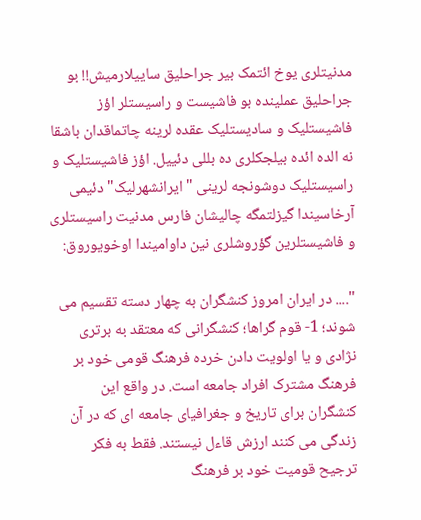مدنیتلری یوخ ائتمک بیر جراحلیق ساییلارمیش!! بو جراحلیق عملینده بو فاشیست و راسیستلر اؤز فاشیستلیک و سادیستلیک عقده لرینه چاتماقدان باشقا نه الده ائده بیلجکلری ده بللی دئییل. اؤز فاشیستلیک و راسیستلیک دوشونجه لرینی "ایرانشهرلیک" دئیمی آرخاسیندا گیزلتمگه چالیشان فارس مدنیت راسیستلری و فاشیستلرین گؤروشلری نین داوامیندا اوخویوروق:

".... در ایران امروز کنشگران به چهار دسته تقسیم می شوند؛ 1- قوم گراها؛ کنشگرانی که معتقد به برتری نژادی و یا اولویت دادن خرده فرهنگ قومی خود بر فرهنگ مشترک افراد جامعه است. در واقع این کنشگران برای تاریخ و جغرافیای جامعه ای که در آن زندگی می کنند ارزش قاءل نیستند. فقط به فکر ترجیح قومیت خود بر فرهنگ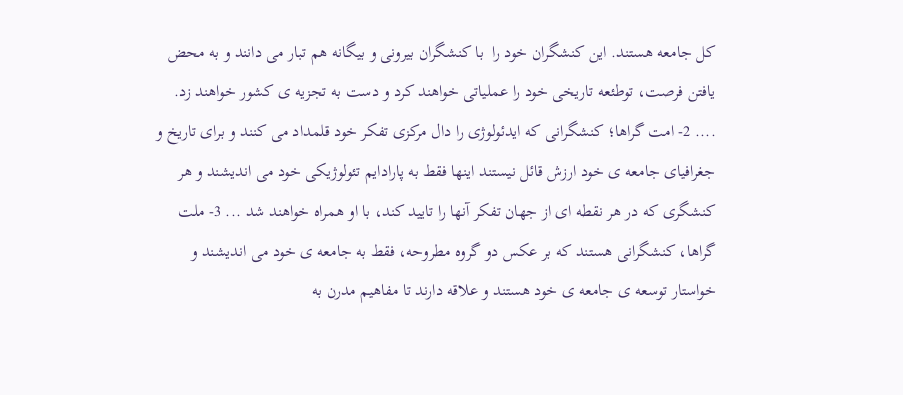کل جامعه هستند. این کنشگران خود را  با کنشگران بیرونی و بیگانه هم تبار می دانند و به محض یافتن فرصت، توطئعه تاریخی خود را عملیاتی خواهند کرد و دست به تجزیه ی کشور خواهند زد. .... 2- امت گراها؛ کنشگرانی که ایدئولوژی را دال مرکزی تفکر خود قلمداد می کنند و برای تاریخ و جغرافیای جامعه ی خود ارزش قائل نیستند اینها فقط به پارادایم تئولوژیکی خود می اندیشند و هر کنشگری که در هر نقطه ای از جهان تفکر آنها را تایید کند، با او همراه خواهند شد ... 3- ملت گراها، کنشگرانی هستند که بر عکس دو گروه مطروحه، فقط به جامعه ی خود می اندیشند و خواستار توسعه ی جامعه ی خود هستند و علاقه دارند تا مفاهیم مدرن به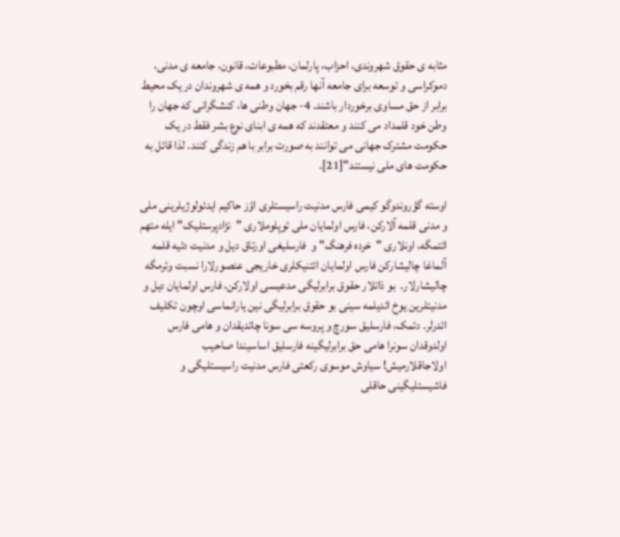مثابه ی حقوق شهروندی، احزاب، پارلمان، مطبوعات، قانون، جامعه ی مدنی، دموکراسی و توسعه برای جامعه آنها رقم بخورد و همه ی شهروندان در یک محیط برابر از حق مساوی برخوردار باشند. 4- جهان وطنی ها، کنشگرانی که جهان را وطن خود قلمداد می کنند و معتقدند که همه ی ابنای نوع بشر فقط در یک حکومت مشترک جهانی می توانند به صورت برابر با هم زندگی کنند. لذا قائل به حکومت های ملی نیستند"[21].

اوسته گؤروندوگو کیمی فارس مدنیت راسیستلری اؤز حاکیم ایدئولوژیلرینی ملی و مدنی قلمه آلارکن، فارس اولمایان ملی توپلوملاری "نژادپرستلیک" ایله متهم ائتمگه، اونلاری "خرده فرهنگ" و  فارسلیغی اورتاق دیل و مدنیت دئیه قلمه آلماغا چالیشارکن فارس اولمایان ائتنیکلری خاریجی عنصورلارا نسبت وئرمگه چالیشارلار.  بو ذاتلار حقوق برابرلیگی مدعیسی اولارکن، فارس اولمایان دیل و مدنیتلرین یوخ ائدیلمه سینی بو حقوق برابرلیگی نین یارانماسی اوچون تکلیف ائدرلر. دئمک، فارسلیق سورچ و پروسه سی سونا چاتدیقدان و هامی فارس اولدوقدان سونرا هامی حق برابرلیگینه فارسلیق اساسیندا صاحیب اولاجاقلارمیش! سیاوش موسوی رکعتی فارس مدنیت راسیستلیگی و فاشیستلیگینی حاقلی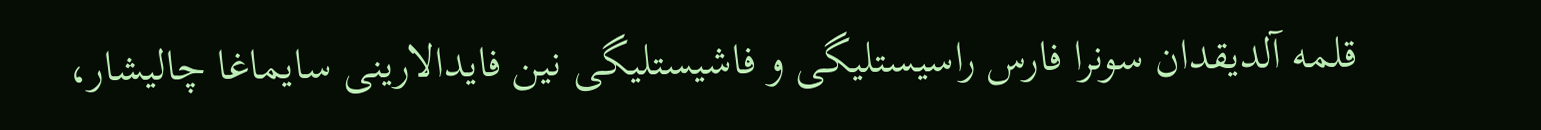قلمه آلدیقدان سونرا فارس راسیستلیگی و فاشیستلیگی نین فایدالارینی سایماغا چالیشار،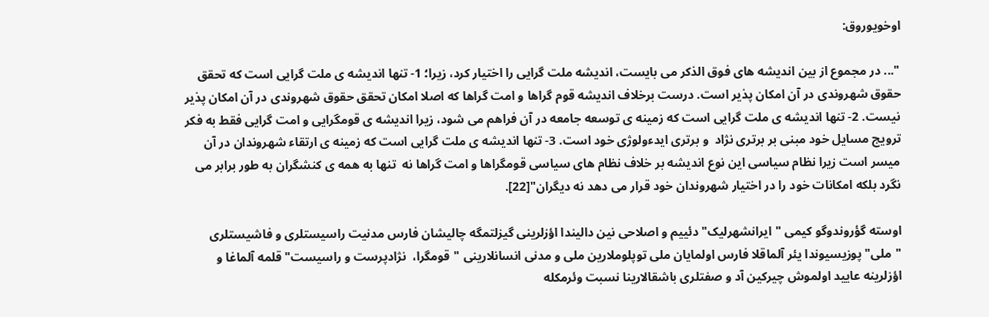اوخویوروق:

"... در مجموع از بین اندیشه های فوق الذکر می بایست، اندیشه ملت گرایی را اختیار کرد، زیرا؛ 1- تنها اندیشه ی ملت گرایی است که تحقق حقوق شهروندی در آن امکان پذیر است. درست برخلاف اندیشه قوم گراها و امت گراها که اصلا امکان تحقق حقوق شهروندی در آن امکان پذیر نیست. 2- تنها اندیشه ی ملت گرایی است که زمینه ی توسعه جامعه در آن فراهم می شود، زیرا اندیشه ی قومگرایی و امت گرایی فقط به فکر ترویج مسایل خود مبنی بر برتری نژاد  و برتری ایدءولوژی خود است. 3- تنها اندیشه ی ملت گرایی است که زمینه ی ارتقاء شهروندان در آن میسر است زیرا نظام سیاسی این نوع اندیشه بر خلاف نظام های سیاسی قومگراها و امت گراها نه  تنها به همه ی کنشگران به طور برابر می نگرد بلکه امکانات خود را در اختیار شهروندان خود قرار می دهد نه دیگران"[22].

اوسته گؤروندوگو کیمی "ایرانشهرلیک" دئییم و اصلاحی نین دالیندا اؤزلرینی گیزلتمگه چالیشان فارس مدنیت راسیستلری و فاشیستلری "ملی" پوزیسیوندا یئر آلماقلا فارس اولمایان ملی توپلوملارین ملی و مدنی انسانلارینی "قومگرا،  نژادپرست و راسیست" قلمه آلماغا و اؤزلرینه عایید اولموش چیرکین آد و صفتلری باشقالارینا نسبت وئرمکله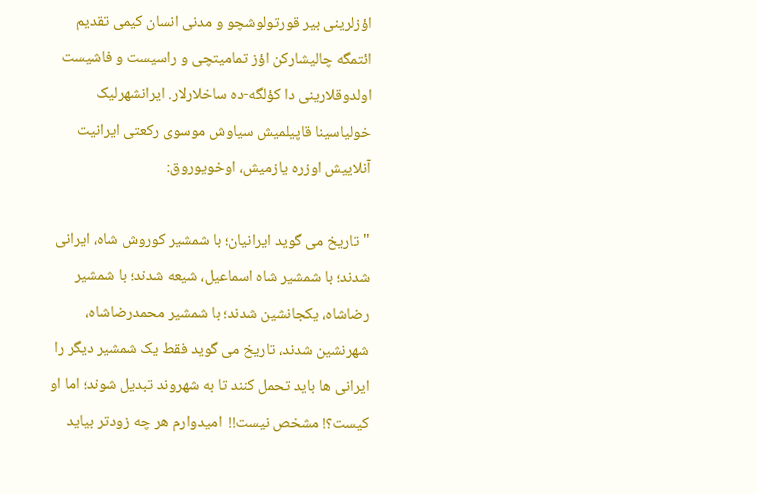اؤزلرینی بیر قورتولوشچو و مدنی انسان کیمی تقدیم ائتمگه چالیشارکن اؤز تمامیتچی و راسیست و فاشیست اولدوقلارینی دا کؤلگه-ده ساخلارلار. ایرانشهرلیک خولیاسینا قاپیلمیش سیاوش موسوی رکعتی ایرانیت آنلاییش اوزره یازمیش، اوخویوروق:

"تاریخ می گوید ایرانیان؛ با شمشیر کوروش شاه، ایرانی شدند؛ با شمشیر شاه اسماعیل، شیعه شدند؛ با شمشیر رضاشاه، یکجانشین شدند؛ با شمشیر محمدرضاشاه، شهرنشین شدند، تاریخ می گوید فقط یک شمشیر دیگر را ایرانی ها باید تحمل کنند تا به شهروند تبدیل شوند؛ اما او کیست؟! مشخص نیست!!  امیدوارم هر چه زودتر بیاید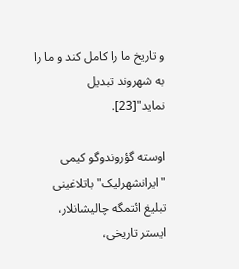و تاریخ ما را کامل کند و ما را به شهروند تبدیل نماید"[23].

اوسته گؤروندوگو کیمی "ایرانشهرلیک" باتلاغینی تبلیغ ائتمگه چالیشانلار، ایستر تاریخی،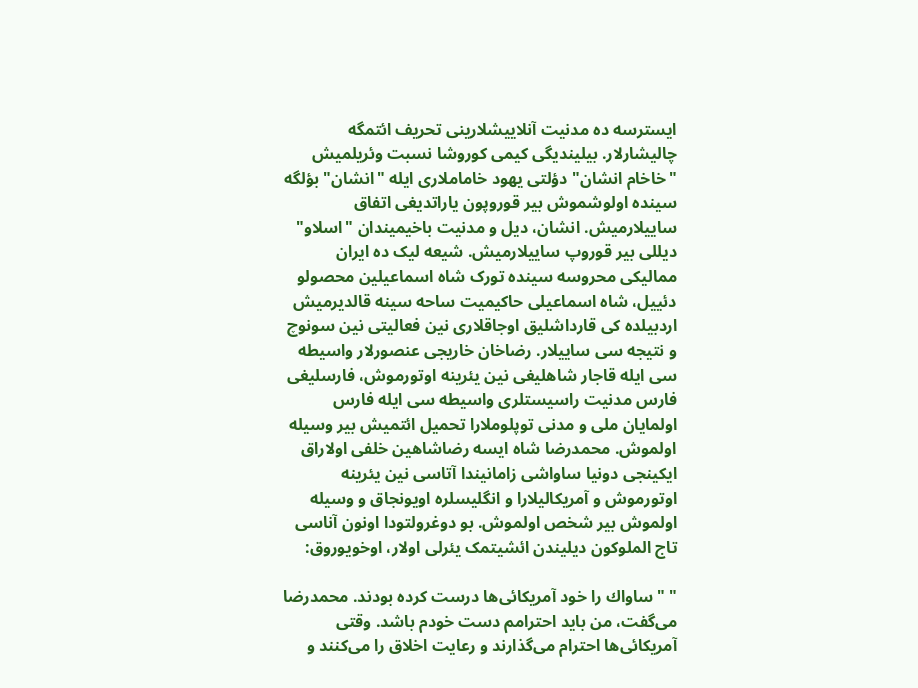ایسترسه ده مدنیت آنلاییشلارینی تحریف ائتمگه چالیشارلار. بیلیندیگی کیمی کوروشا نسبت وئریلمیش "خاخام انشان" دؤلتی یهود خاماملاری ایله "انشان" بؤلگه سینده اولوشموش بیر قوروپون یاراتدیغی اتفاق ساییلارمیش. انشان، دیل و مدنیت باخیمیندان "اسلاو" دیللی بیر قوروپ ساییلارمیش. شیعه لیک ده ایران ممالیکی محروسه سینده تورک شاه اسماعیلین محصولو دئییل، شاه اسماعیلی حاکیمیت ساحه سینه قالدیرمیش اردبیلده کی قارداشلیق اوجاقلاری نین فعالیتی نین سونوچ و نتیجه سی ساییلار. رضاخان خاریجی عنصورلار واسیطه سی ایله قاجار شاهلیغی نین یئرینه اوتورموش، فارسلیغی فارس مدنیت راسیستلری واسیطه سی ایله فارس اولمایان ملی و مدنی توپلوملارا تحمیل ائتمیش بیر وسیله اولموش. محمدرضا شاه ایسه رضاشاهین خلفی اولاراق ایکینجی دونیا ساواشی زامانیندا آتاسی نین یئرینه اوتورموش و آمریکالیلارا و انگلیسلره اویونجاق و وسیله اولموش بیر شخص اولموش. بو دوغرولتودا اونون آناسی تاج الملوکون دیلیندن ائشیتمک یئرلی اولار، اوخویوروق:

" " ساواك را خود آمريكائی‌ها درست كرده بودند. محمدرضا می‌گفت، من بايد احترامم دست خودم باشد. وقتی آمريكائی‌ها احترام می‌گذارند و رعايت اخلاق را می‌كنند و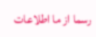رسما از ما اطلاعات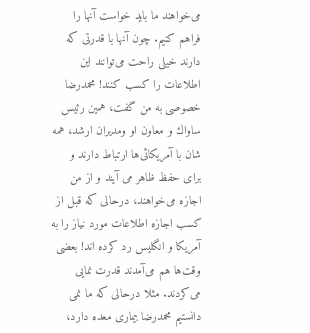می‌خواهند ما بايد خواست آنها را فراهم كنيم. چون آنها با قدرتی كه دارند خيلی راحت می‌توانند اين اطلاعات را كسب كنند! محمدرضا خصوصی به من گفت، همين رئيس ساواك و معاون او ومديران ارشد، همه شان با آمريكائی‌ها ارتباط دارند و برای حفظ ظاهر می آيند و از من اجازه می‌خواهند، درحالی كه قبل از كسب اجازه اطلاعات مورد نياز را به آمريكا و انگليس رد كرده اند! بعضی وقت‌ها هم می‌آمدند قدرت نمايی می‌كردند. مثلا درحالی كه ما نمی دانستيم محمدرضا بيماری معده دارد،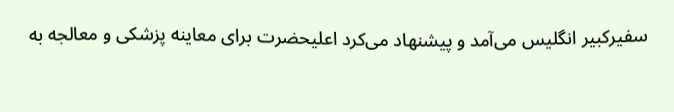سفيركبير انگليس می‌آمد و پيشنهاد می‌كرد اعليحضرت برای معاينه پزشكی و معالجه به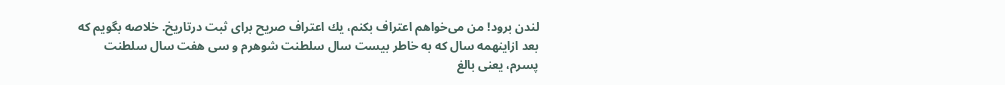لندن برود! من می‌خواهم اعتراف بكنم، يك اعتراف صريح برای ثبت درتاريخ. خلاصه بگويم كه بعد ازاينهمه سال كه به خاطر بيست سال سلطنت شوهرم و سی هفت سال سلطنت پسرم، يعنی بالغ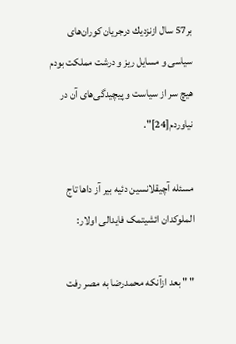بر57 سال ازنزديك درجريان كوران‌های سياسی و مسايل ريز و درشت مملكت بودم هيچ سر از سياست و پيچيدگی‌های آن در نياوردم[24]".

مسئله آچیقلانسین دئیه بیر آز داها تاج الملوکدان ائشیتمک فایدالی اولار:

" " بعد ازآنکه محمدرضا به مصر رفت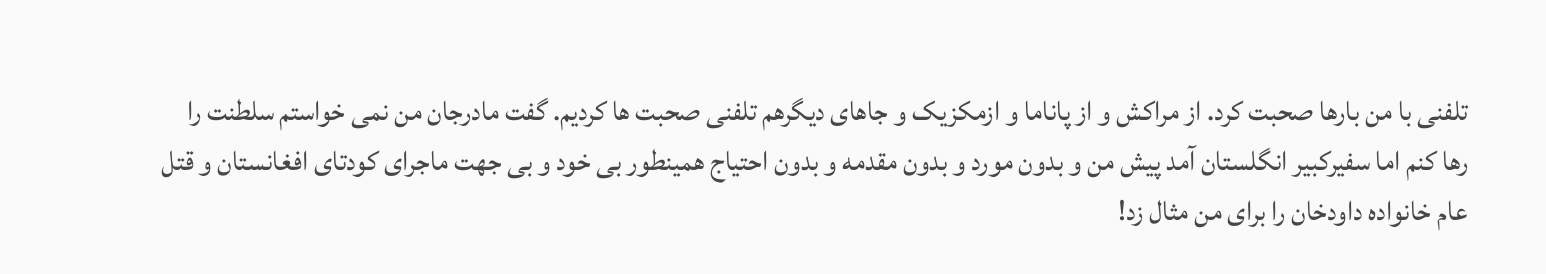تلفنی با من بارها صحبت کرد. از مراکش و از پاناما و ازمکزیک و جاهای دیگرهم تلفنی صحبت ها کردیم. گفت مادرجان من نمی خواستم سلطنت را رها کنم اما سفیرکبیر انگلستان آمد پیش من و بدون مورد و بدون مقدمه و بدون احتیاج همینطور بی خود و بی جهت ماجرای کودتای افغانستان و قتل عام خانواده داودخان را برای من مثال زد!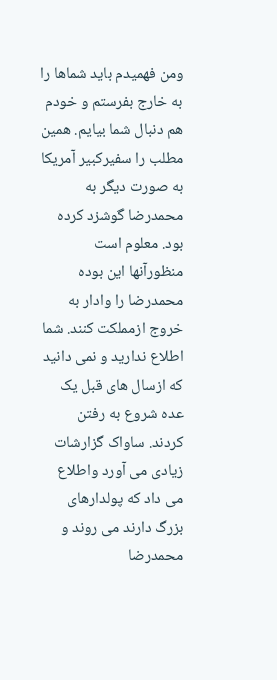ومن فهمیدم باید شماها را به خارج بفرستم و خودم هم دنبال شما بیایم. همین مطلب را سفیرکبیر آمریکا به صورت دیگر به محمدرضا گوشزد کرده بود. معلوم است منظورآنها این بوده محمدرضا را وادار به خروج ازمملکت کنند. شما اطلاع ندارید و نمی دانید که ازسال های قبل یک عده شروع به رفتن کردند. ساواک گزارشات زیادی می آورد واطلاع می داد که پولدارهای بزرگ دارند می روند و محمدرضا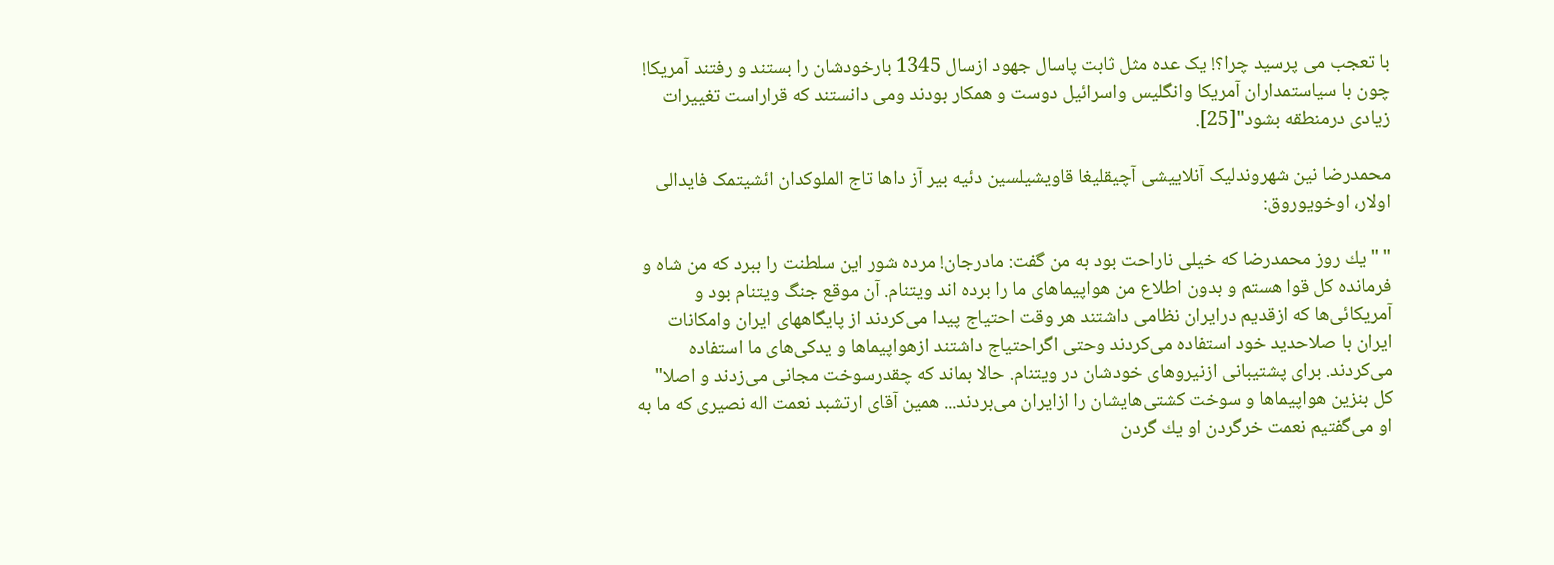با تعجب می پرسید چرا؟! یک عده مثل ثابت پاسال جهود ازسال 1345 بارخودشان را بستند و رفتند آمریکا! چون با سیاستمداران آمریکا وانگلیس واسرائیل دوست و همکار بودند ومی دانستند که قراراست تغییرات زیادی درمنطقه بشود"[25].

محمدرضا نین شهروندلیک آنلاییشی آچیقلیغا قاویشیلسین دئیه بیر آز داها تاج الملوکدان ائشیتمک فایدالی اولار، اوخویوروق:

" " يك روز محمدرضا كه خيلی ناراحت بود به من گفت: مادرجان! مرده شور اين سلطنت را ببرد كه من شاه و فرمانده كل قوا هستم و بدون اطلاع من هواپيما‌های ما را برده اند ويتنام. آن موقع جنگ ويتنام بود و آمريكائی‌ها كه ازقديم درايران نظامی داشتند هر وقت احتياج پيدا می‌كردند از پايگاههای ايران وامكانات ايران با صلاحديد خود استفاده می‌كردند وحتی اگراحتياج داشتند ازهواپيماها و يدكی‌های ما استفاده می‌كردند. برای پشتيبانی ازنيروهای خودشان در ويتنام. حالا بماند كه چقدرسوخت مجانی می‌زدند و اصلا" كل بنزين هواپيماها و سوخت كشتی‌هايشان را ازايران می‌بردند... همين آقای ارتشبد نعمت اله نصيری كه ما به او می‌گفتيم نعمت خرگردن او يك گردن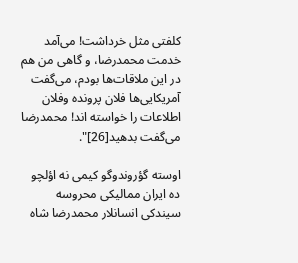كلفتی مثل خرداشت! می‌آمد خدمت محمدرضا، و گاهی من هم در اين ملاقات‌ها بودم، می‌گفت آمريكايی‌ها فلان پرونده وفلان اطلاعات را خواسته اند! محمدرضا می‌گفت بدهيد[26]".

اوسته گؤروندوگو کیمی نه اؤلچو ده ایران ممالیکی محروسه سیندکی انسانلار محمدرضا شاه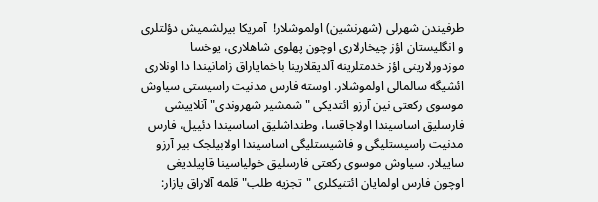طرفیندن شهرلی (شهرنشین) اولموشلار!  آمریکا بیرلشمیش دؤلتلری و انگلیستان اؤز چیخارلاری اوچون پهلوی شاهلاری، یوخسا موزدورلارینی اؤز خدمتلرینه آلدیقلارینا باخمایاراق زامانیندا دا اونلاری ائشیگه سالمالی اولموشلار. اوسته فارس مدنیت راسیستی سیاوش موسوی رکعتی نین آرزو ائتدیکی "شمشیر شهروندی" آنلاییشی فارسلیق اساسیندا اولاجاقسا، وطنداشلیق اساسیندا دئییل، فارس مدنیت راسیستلیگی و فاشیستلیگی اساسیندا اولابیلجک بیر آرزو ساییلار. سیاوش موسوی رکعتی فارسلیق خولیاسینا قاپیلدیغی اوچون فارس اولمایان ائتنیکلری "تجزیه طلب" قلمه آلاراق یازار: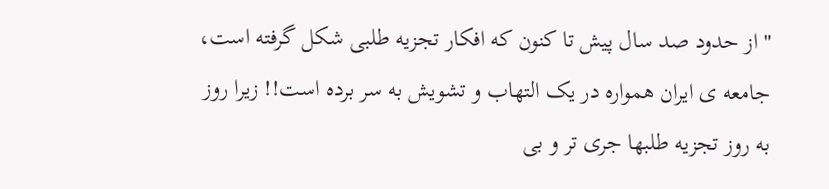" از حدود صد سال پیش تا کنون که افکار تجزیه طلبی شکل گرفته است، جامعه ی ایران همواره در یک التهاب و تشویش به سر برده است!! زیرا روز به روز تجزیه طلبها جری تر و بی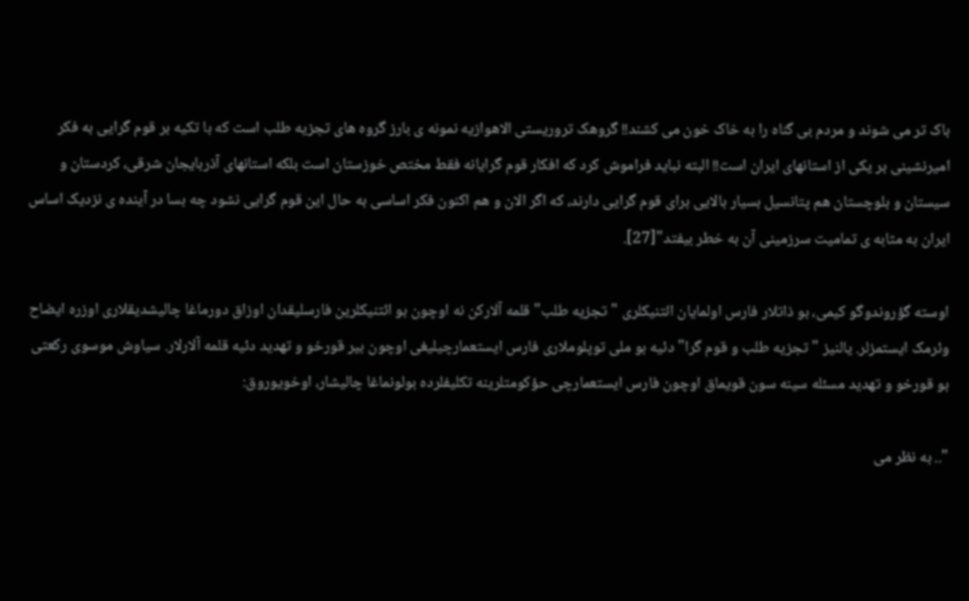باک تر می شوند و مردم بی گناه را به خاک خون می کشند!! گروهک تروریستی الاهوازیه نمونه ی بارز گروه های تجزیه طلب است که با تکیه بر قوم گرایی به فکر امیرنشینی بر یکی از استانهای ایران است!! البته نباید فراموش کرد که افکار قوم گرایانه فقط مختص خوزستان است بلکه استانهای آذربایجان شرقی، کردستان و سیستان و بلوچستان هم پتانسیل بسیار بالایی برای قوم گرایی دارند، که اگر الان و هم اکنون فکر اساسی به حال این قوم گرایی نشود چه بسا در آینده ی نزدیک اساس ایران به مثابه ی تمامیت سرزمینی آن به خطر بیفتد"[27].

اوسته گؤروندوگو کیمی، بو ذاتلار فارس اولمایان ائتنیکلری "تجزیه طلب" قلمه آلارکن نه اوچون بو ائتنیکلرین فارسلیقدان اوزاق دورماغا چالیشدیقلاری اوزره ایضاح وئرمک ایستمزلر. یالنیز "تجزیه طلب و قوم گرا" دئیه بو ملی توپلوملاری فارس ایستعمارچیلیغی اوچون بیر قورخو و تهدید دئیه قلمه آلارلار. سیاوش موسوی رکعتی بو قورخو و تهدید مسئله سینه سون قویماق اوچون فارس ایستعمارچی حؤکومتلرینه تکلیفلرده بولونماغا چالیشار، اوخویوروق:

".. به نظر می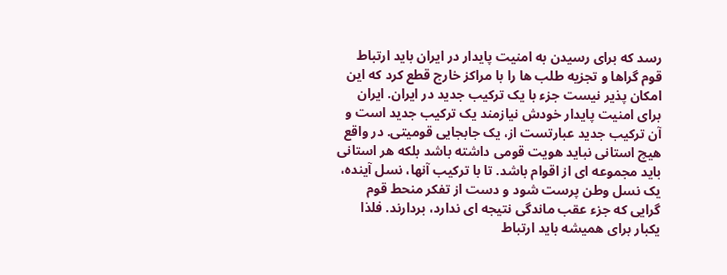رسد که برای رسیدن به امنیت پایدار در ایران باید ارتباط قوم گراها و تجزیه طلب ها را با مراکز خارج قطع کرد که این امکان پذیر نیست جزء با یک ترکیب جدید در ایران. ایران برای امنیت پایدار خودش نیازمند یک ترکیب جدید است و آن ترکیب جدید عبارتست از، یک جابجایی قومیتی. در واقع هیچ استانی نباید هویت قومی داشته باشد بلکه هر استانی باید مجموعه ای از اقوام باشد. تا با ترکیب آنها، نسل آینده، یک نسل وطن پرست شود و دست از تفکر منحط قوم گرایی که جزء عقب ماندگی نتیجه ای ندارد، بردارند. فلذا یکبار برای همیشه باید ارتباط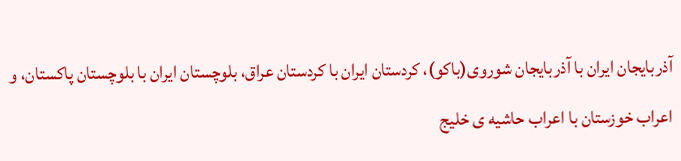آذربایجان ایران با آذربایجان شوروی(باکو)، کردستان ایران با کردستان عراق، بلوچستان ایران با بلوچستان پاکستان، و اعراب خوزستان با اعراب حاشیه ی خلیج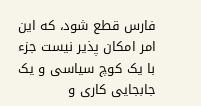فارس قطع شود، که این امر امکان پذیر نیست جزء با یک کوچ سیاسی و یک جابجایی کاری و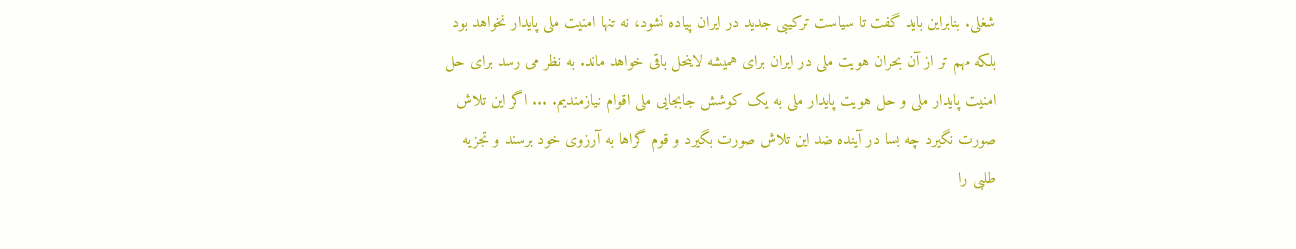شغلی. بنابراین باید گفت تا سیاست ترکیبی جدید در ایران پیاده نشود، نه تنها امنیت ملی پایدار نخواهد بود بلکه مهم تر از آن بحران هویت ملی در ایران برای همیشه لاینحل باقی خواهد ماند. به نظر می رسد برای حل امنیت پایدار ملی و حل هویت پایدار ملی به یک کوشش جابجایی ملی اقوام نیازمندیم. ... اگر این تلاش صورت نگیرد چه بسا در آینده ضد این تلاش صورت بگیرد و قوم گراها به آرزوی خود برسند و تجزیه طلبی را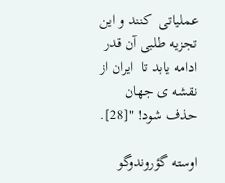عملیاتی  کنند و این تجزیه طلبی آن قدر ادامه یابد تا  ایران از نقشه ی جهان حذف شود! "[28].

اوسته گؤروندوگو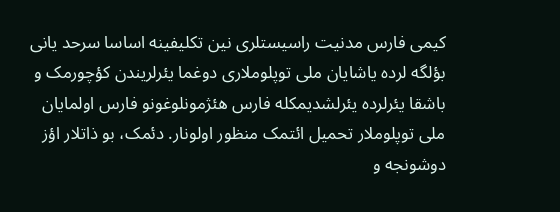کیمی فارس مدنیت راسیستلری نین تکلیفینه اساسا سرحد یانی بؤلگه لرده یاشایان ملی توپلوملاری دوغما یئرلریندن کؤچورمک و باشقا یئرلرده یئرلشدیمکله فارس هئژمونلوغونو فارس اولمایان ملی توپلوملار تحمیل ائتمک منظور اولونار. دئمک، بو ذاتلار اؤز دوشونجه و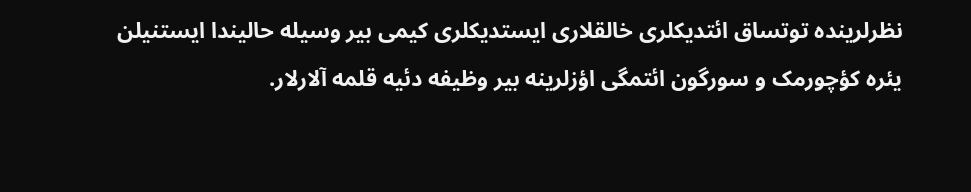نظرلرینده توتساق ائتدیکلری خالقلاری ایستدیکلری کیمی بیر وسیله حالیندا ایستنیلن یئره کؤچورمک و سورگون ائتمگی اؤزلرینه بیر وظیفه دئیه قلمه آلارلار.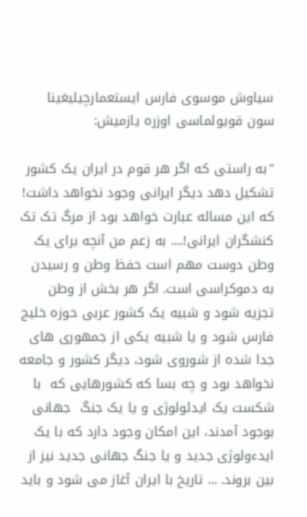سیاوش موسوی فارس ایستعمارچیلیغینا سون قویولماسی اوزره یازمیش:

"به راستی که اگر هر قوم در ایران یک کشور تشکیل دهد دیگر ایرانی وجود نخواهد داشت! که این مساله عبارت خواهد بود از مرگ تک تک کنشگران ایرانی!.... به زعم من آنچه برای یک وطن دوست مهم است حفظ وطن و رسیدن به دموکراسی است. اگر هر بخش از وطن تجزیه شود و شبیه یک کشور عربی حوزه خلیج فارس شود و یا شبیه یکی از جمهوری های جدا شده از شوروی شود، دیگر کشور و جامعه نخواهد بود و چه بسا که کشورهایی که  با شکست یک ایدئولوژی و یا یک جنگ  جهانی بوجود آمدند، این امکان وجود دارد که با یک ایدءولوژی جدید و یا جنگ جهانی جدید نیز از بین بروند. ... تاریخ با ایران آغاز می شود و باید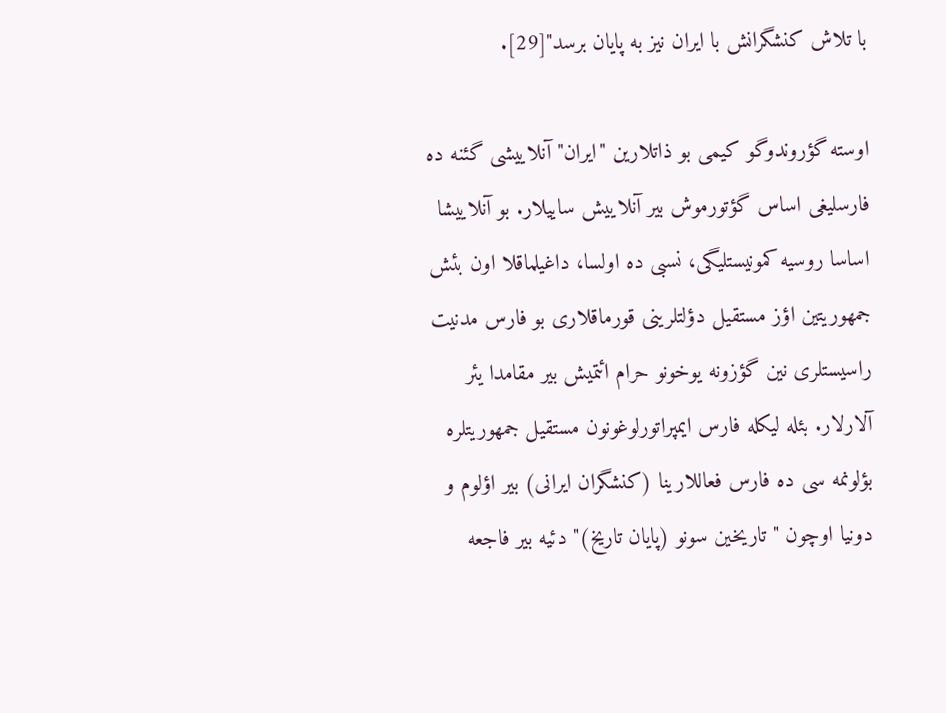با تلاش کنشگرانش با ایران نیز به پایان برسد"[29].

اوسته گؤروندوگو کیمی بو ذاتلارین "ایران" آنلاییشی گئنه ده فارسلیغی اساس گؤتورموش بیر آنلاییش ساییلار. بو آنلاییشا اساسا روسیه کمونیستلیگی، نسبی ده اولسا، داغیلماقلا اون بئش جمهوریتین اؤز مستقیل دؤلتلرینی قورماقلاری بو فارس مدنیت راسیستلری نین گؤزونه یوخونو حرام ائتمیش بیر مقامدا یئر آلارلار. بئله لیکله فارس ایمپراتورلوغونون مستقیل جمهوریتلره بؤلونمه سی ده فارس فعاللارینا (کنشگران ایرانی) بیر اؤلوم و دونیا اوچون "تاریخین سونو (پایان تاریخ)" دئیه بیر فاجعه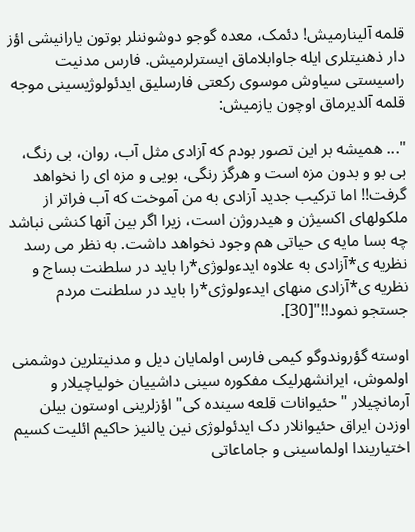قلمه آلینارمیش! دئمک، معده گوجو دوشوننلر بوتون یارانیشی اؤز دار ذهنیتلری ایله جاوابلاماق ایسترلرمیش. فارس مدنیت راسیستی سیاوش موسوی رکعتی فارسلیق ایدئولوژیسینی موجه قلمه آلدیرماق اوچون یازمیش:

"... همیشه بر این تصور بودم که آزادی مثل آب، روان، بی رنگ، بی بو و بدون مزه است و هرگز رنگی، بویی و مزه ای را نخواهد گرفت!! اما ترکیب جدید آزادی به من آموخت که آب فراتر از ملکولهای اکسیژن و هیدروژن است، زیرا اگر بین آنها کنشی نباشد چه بسا مایه ی حیاتی هم وجود نخواهد داشت. به نظر می رسد نظریه ی*آزادی به علاوه ایدءولوژی*را باید در سلطنت بساج و نظریه ی*آزادی منهای ایدءولوژی*را باید در سلطنت مردم جستجو نمود!!"[30].

اوسته گؤروندوگو کیمی فارس اولمایان دیل و مدنیتلرین دوشمنی اولموش، ایرانشهرلیک مفکوره سینی داشییان خولیاچیلار و آرمانچیلار "حئیوانات قلعه سینده کی" اؤزلرینی اوستون بیلن اوزدن ایراق حئیوانلار دک ایدئولوژی نین یالنیز حاکیم ائلیت کسیم اختیاریندا اولماسینی و جاماعاتی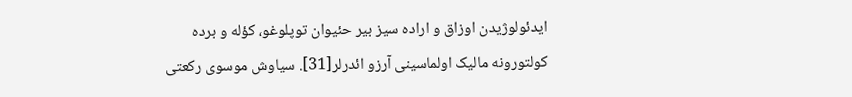ایدئولوژیدن اوزاق و اراده سیز بیر حئیوان توپلوغو، کؤله و برده کولتورونه مالیک اولماسینی آرزو ائدرلر[31]. سیاوش موسوی رکعتی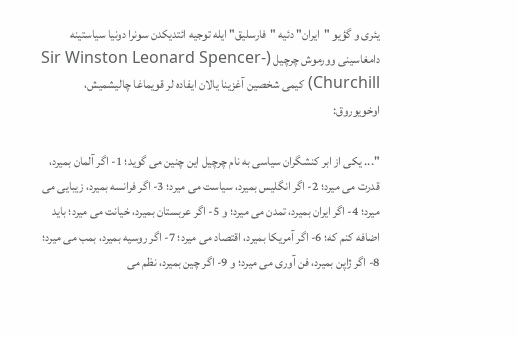یئری و گؤیو "ایران" دئیه "فارسلیق" ایله توجیه ائتدیکدن سونرا دونیا سیاستینه دامغاسینی وورموش چرچیل (Sir Winston Leonard Spencer-Churchill) کیمی شخصین آغزینا یالان ایفاده لر قویماغا چالیشمیش، اوخویوروق:

"... یکی از ابر کنشگران سیاسی به نام چرچیل این چنین می گوید؛ 1- اگر آلمان بمیرد، قدرت می میرد؛ 2- اگر انگلیس بمیرد، سیاست می میرد؛ 3- اگر فرانسه بمیرد، زیبایی می میرد؛ 4- اگر ایران بمیرد، تمدن می میرد؛ و 5- اگر عربستان بمیرد، خیانت می میرد؛ باید اضافه کنم که؛ 6- اگر آمریکا بمیرد، اقتصاد می میرد؛ 7- اگر روسیه بمیرد، بمب می میرد؛ 8- اگر ژاپن بمیرد، فن آوری می میرد؛ و 9- اگر چین بمیرد، نظم می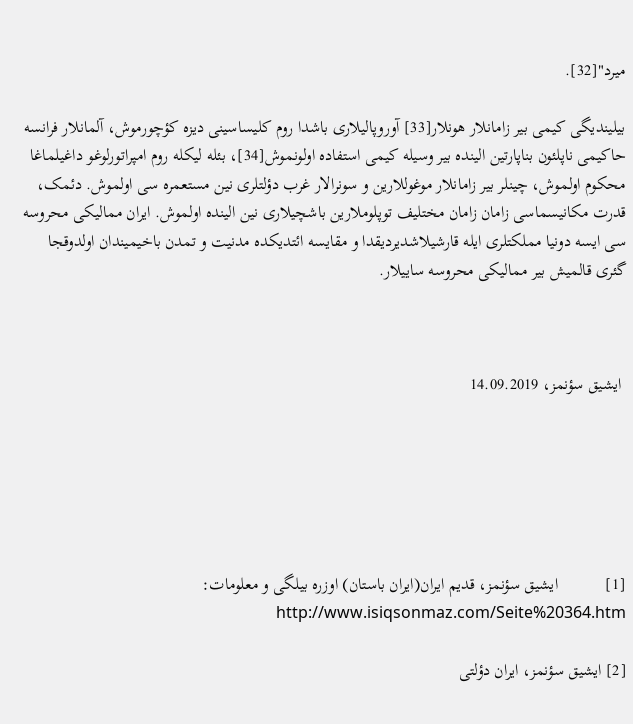میرد"[32].

بیلیندیگی کیمی بیر زامانلار هونلار[33] آوروپالیلاری باشدا روم کلیساسینی دیزه کؤچورموش، آلمانلار فرانسه حاکیمی ناپلئون بناپارتین الینده بیر وسیله کیمی استفاده اولونموش[34]، بئله لیکله روم امپراتورلوغو داغیلماغا محکوم اولموش، چینلر بیر زامانلار موغوللارین و سونرالار غرب دؤلتلری نین مستعمره سی اولموش. دئمک، قدرت مکانیسماسی زامان زامان مختلیف توپلوملارین باشچیلاری نین الینده اولموش. ایران ممالیکی محروسه سی ایسه دونیا مملکتلری ایله قارشیلاشدیردیقدا و مقایسه ائتدیکده مدنیت و تمدن باخیمیندان اولدوقجا گئری قالمیش بیر ممالیکی محروسه ساییلار.



 ایشیق سؤنمز، 14.09.2019






[1]           ایشیق سؤنمز، قدیم ایران(ایران باستان) اوزره بیلگی و معلومات: http://www.isiqsonmaz.com/Seite%20364.htm

[2] ایشیق سؤنمز، ایران دؤلتی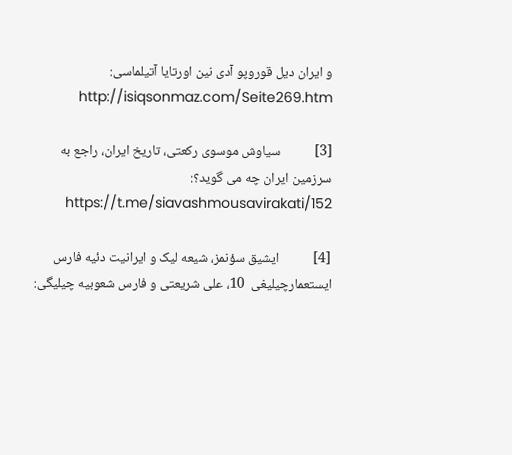و ایران دیل قوروپو آدی نین اورتایا آتیلماسی: http://isiqsonmaz.com/Seite269.htm

[3]           سیاوش موسوی رکعتی، تاریخ ایران، راجع به سرزمین ایران چه می گوید؟: https://t.me/siavashmousavirakati/152

[4]           ایشیق سؤنمز، شیعه لیک و ایرانیت دئیه فارس ایستعمارچیلیغی  10، علی شریعتی و فارس شعوبیه چیلیگی: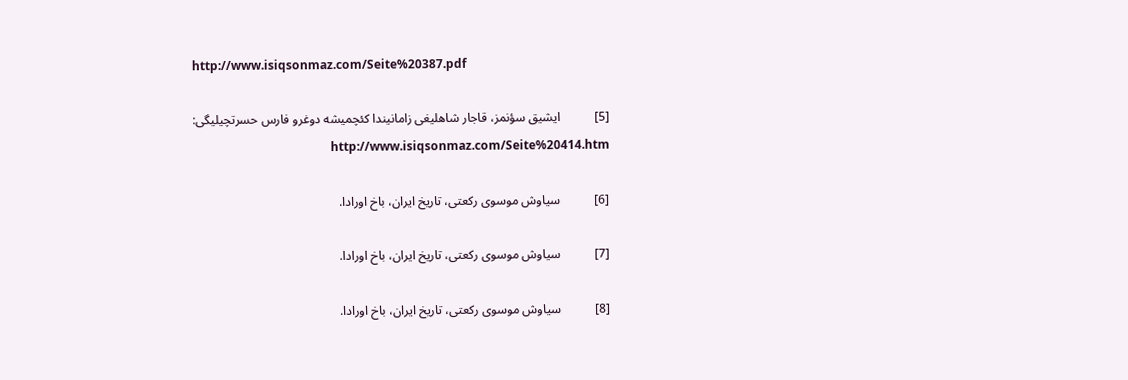http://www.isiqsonmaz.com/Seite%20387.pdf

[5]           ایشیق سؤنمز، قاجار شاهلیغی زامانیندا کئچمیشه دوغرو فارس حسرتچیلیگی: http://www.isiqsonmaz.com/Seite%20414.htm

[6]           سیاوش موسوی رکعتی، تاریخ ایران، باخ اورادا.

[7]           سیاوش موسوی رکعتی، تاریخ ایران، باخ اورادا.

[8]           سیاوش موسوی رکعتی، تاریخ ایران، باخ اورادا.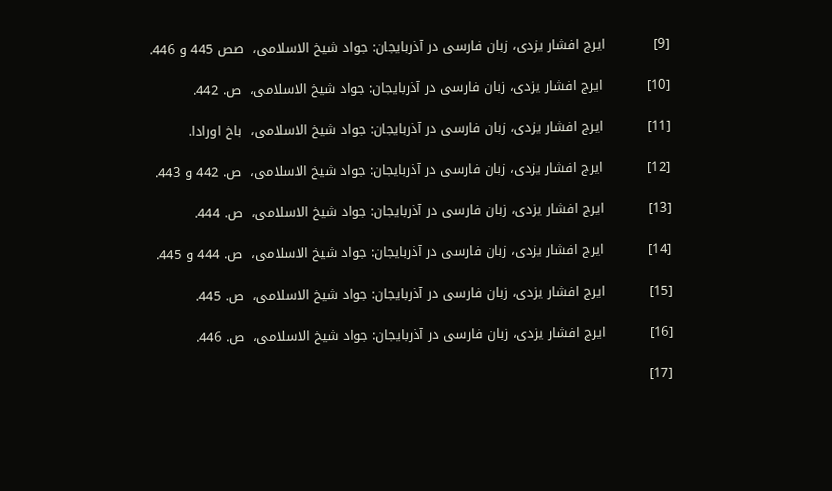[9]           ایرج افشار یزدی، زبان فارسی در آذربایجان: جواد شیخ الاسلامی،  صص 445 و 446.

[10]          ایرج افشار یزدی، زبان فارسی در آذربایجان: جواد شیخ الاسلامی،  ص. 442.

[11]          ایرج افشار یزدی، زبان فارسی در آذربایجان: جواد شیخ الاسلامی،  باخ اورادا.

[12]          ایرج افشار یزدی، زبان فارسی در آذربایجان: جواد شیخ الاسلامی،  ص. 442 و 443.

[13]          ایرج افشار یزدی، زبان فارسی در آذربایجان: جواد شیخ الاسلامی،  ص. 444.

[14]          ایرج افشار یزدی، زبان فارسی در آذربایجان: جواد شیخ الاسلامی،  ص. 444 و 445.

[15]          ایرج افشار یزدی، زبان فارسی در آذربایجان: جواد شیخ الاسلامی،  ص. 445.

[16]          ایرج افشار یزدی، زبان فارسی در آذربایجان: جواد شیخ الاسلامی،  ص. 446.

[17]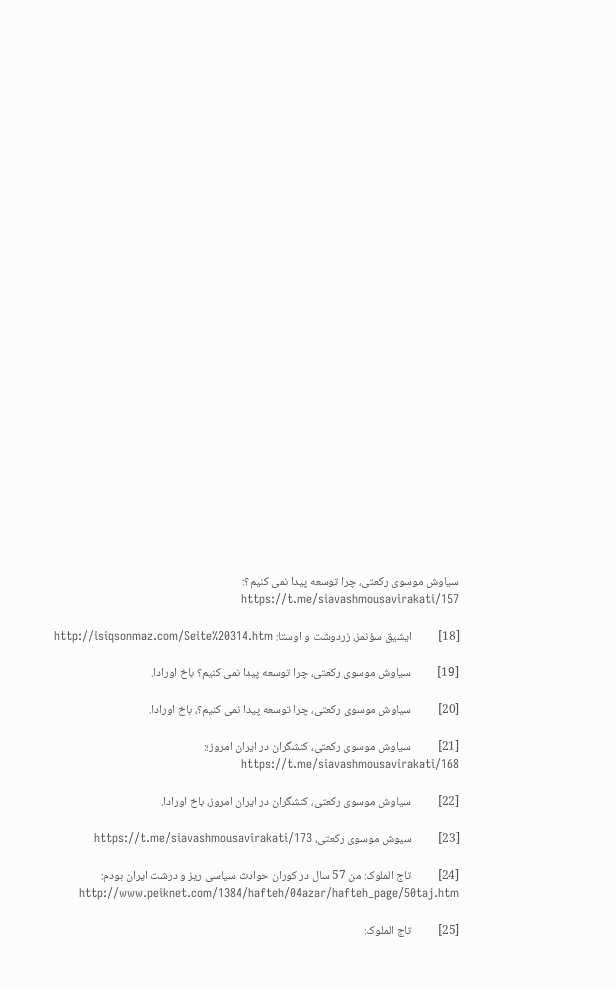سیاوش موسوی رکعتی، چرا توسعه پیدا نمی کنیم؟: https://t.me/siavashmousavirakati/157

[18]          ایشیق سؤنمز، زردوشت و اوستا: http://isiqsonmaz.com/Seite%20314.htm

[19]          سیاوش موسوی رکعتی، چرا توسعه پیدا نمی کنیم؟ باخ اورادا.

[20]          سیاوش موسوی رکعتی، چرا توسعه پیدا نمی کنیم؟، باخ اورادا.

[21]          سیاوش موسوی رکعتی، کنشگران در ایران امروز؛: https://t.me/siavashmousavirakati/168

[22]          سیاوش موسوی رکعتی، کنشگران در ایران امروز، باخ اورادا.

[23]          سیوش موسوی رکعتی، https://t.me/siavashmousavirakati/173

[24]          تاج الملوک: من 57 سال در كوران حوادث سياسی ريز و درشت ايران بودم: http://www.peiknet.com/1384/hafteh/04azar/hafteh_page/50taj.htm

[25]          تاج الملوک: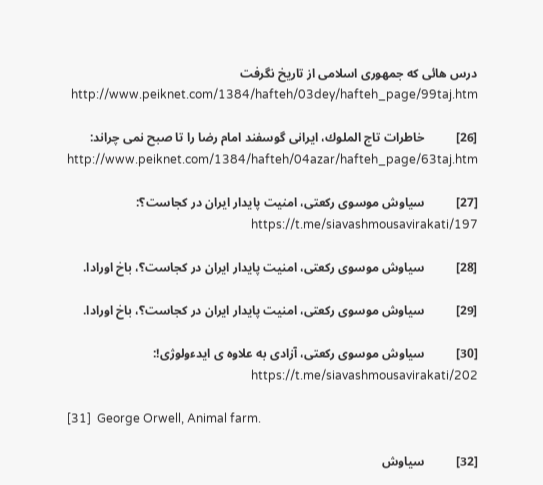درس هائی که جمهوری اسلامی از تاریخ نگرفت http://www.peiknet.com/1384/hafteh/03dey/hafteh_page/99taj.htm

[26]          خاطرات تاج الملوك، ايرانی گوسفند امام رضا را تا صبح نمی چراند: http://www.peiknet.com/1384/hafteh/04azar/hafteh_page/63taj.htm

[27]          سیاوش موسوی رکعتی، امنیت پایدار ایران در کجاست؟: https://t.me/siavashmousavirakati/197

[28]          سیاوش موسوی رکعتی، امنیت پایدار ایران در کجاست؟، باخ اورادا.

[29]          سیاوش موسوی رکعتی، امنیت پایدار ایران در کجاست؟، باخ اورادا.

[30]          سیاوش موسوی رکعتی، آزادی به علاوه ی ایدءولوژی!: https://t.me/siavashmousavirakati/202

[31]  George Orwell, Animal farm.

[32]          سیاوش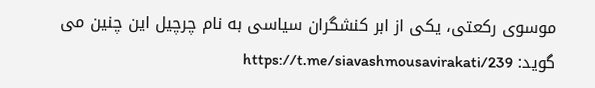موسوی رکعتی، یکی از ابر کنشگران سیاسی به نام چرچیل این چنین می گوید: https://t.me/siavashmousavirakati/239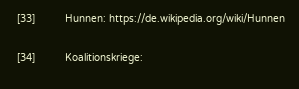[33]          Hunnen: https://de.wikipedia.org/wiki/Hunnen

[34]          Koalitionskriege: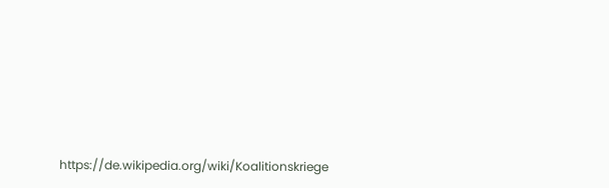https://de.wikipedia.org/wiki/Koalitionskriege